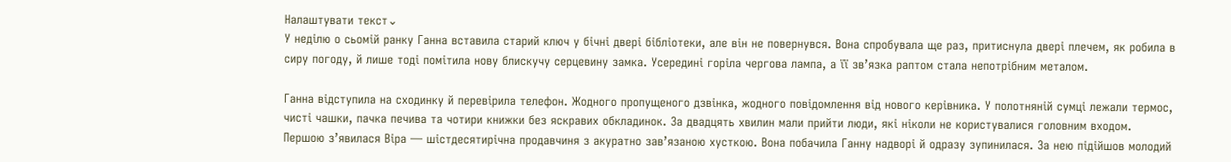Налаштувати текст⌄
У неділю о сьомій ранку Ганна вставила старий ключ у бічні двері бібліотеки, але він не повернувся. Вона спробувала ще раз, притиснула двері плечем, як робила в сиру погоду, й лише тоді помітила нову блискучу серцевину замка. Усередині горіла чергова лампа, а її зв’язка раптом стала непотрібним металом.

Ганна відступила на сходинку й перевірила телефон. Жодного пропущеного дзвінка, жодного повідомлення від нового керівника. У полотняній сумці лежали термос, чисті чашки, пачка печива та чотири книжки без яскравих обкладинок. За двадцять хвилин мали прийти люди, які ніколи не користувалися головним входом.
Першою з’явилася Віра — шістдесятирічна продавчиня з акуратно зав’язаною хусткою. Вона побачила Ганну надворі й одразу зупинилася. За нею підійшов молодий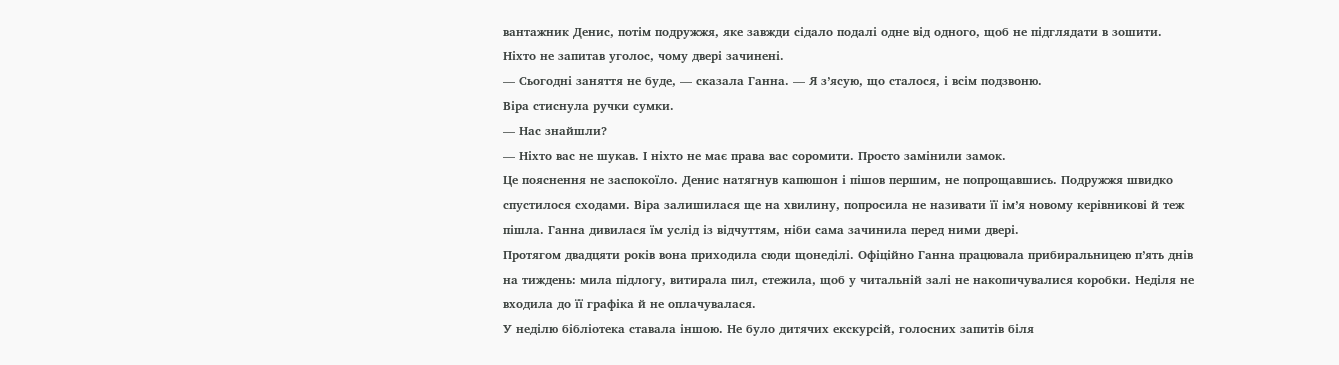вантажник Денис, потім подружжя, яке завжди сідало подалі одне від одного, щоб не підглядати в зошити. Ніхто не запитав уголос, чому двері зачинені.
— Сьогодні заняття не буде, — сказала Ганна. — Я з’ясую, що сталося, і всім подзвоню.
Віра стиснула ручки сумки.
— Нас знайшли?
— Ніхто вас не шукав. І ніхто не має права вас соромити. Просто замінили замок.
Це пояснення не заспокоїло. Денис натягнув капюшон і пішов першим, не попрощавшись. Подружжя швидко спустилося сходами. Віра залишилася ще на хвилину, попросила не називати її ім’я новому керівникові й теж пішла. Ганна дивилася їм услід із відчуттям, ніби сама зачинила перед ними двері.
Протягом двадцяти років вона приходила сюди щонеділі. Офіційно Ганна працювала прибиральницею п’ять днів на тиждень: мила підлогу, витирала пил, стежила, щоб у читальній залі не накопичувалися коробки. Неділя не входила до її графіка й не оплачувалася.
У неділю бібліотека ставала іншою. Не було дитячих екскурсій, голосних запитів біля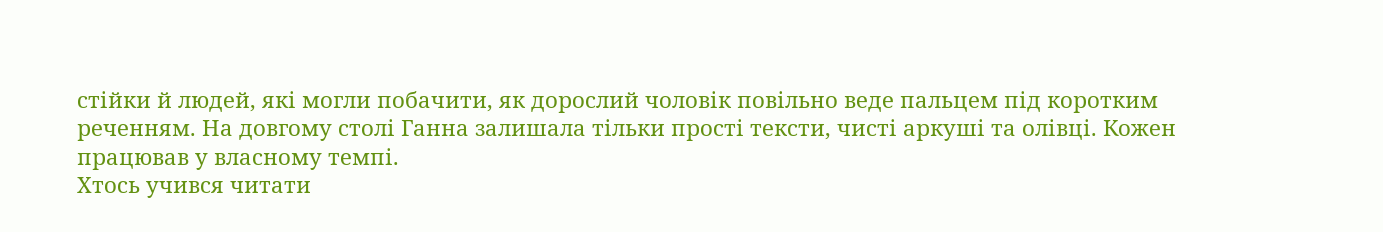стійки й людей, які могли побачити, як дорослий чоловік повільно веде пальцем під коротким реченням. На довгому столі Ганна залишала тільки прості тексти, чисті аркуші та олівці. Кожен працював у власному темпі.
Хтось учився читати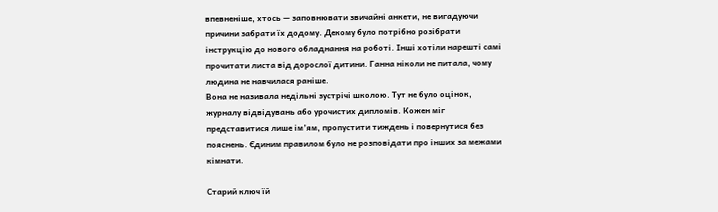впевненіше, хтось — заповнювати звичайні анкети, не вигадуючи причини забрати їх додому. Декому було потрібно розібрати інструкцію до нового обладнання на роботі. Інші хотіли нарешті самі прочитати листа від дорослої дитини. Ганна ніколи не питала, чому людина не навчилася раніше.
Вона не називала недільні зустрічі школою. Тут не було оцінок, журналу відвідувань або урочистих дипломів. Кожен міг представитися лише ім’ям, пропустити тиждень і повернутися без пояснень. Єдиним правилом було не розповідати про інших за межами кімнати.

Старий ключ їй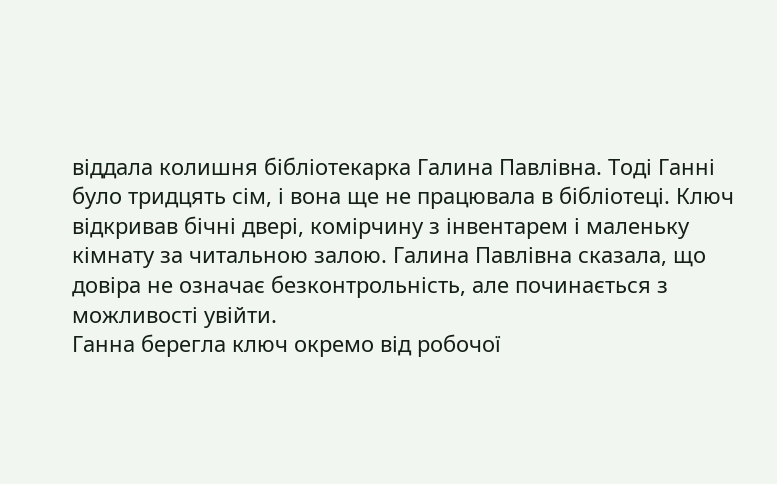віддала колишня бібліотекарка Галина Павлівна. Тоді Ганні було тридцять сім, і вона ще не працювала в бібліотеці. Ключ відкривав бічні двері, комірчину з інвентарем і маленьку кімнату за читальною залою. Галина Павлівна сказала, що довіра не означає безконтрольність, але починається з можливості увійти.
Ганна берегла ключ окремо від робочої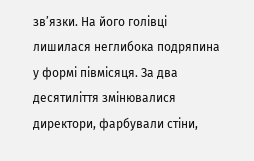зв’язки. На його голівці лишилася неглибока подряпина у формі півмісяця. За два десятиліття змінювалися директори, фарбували стіни,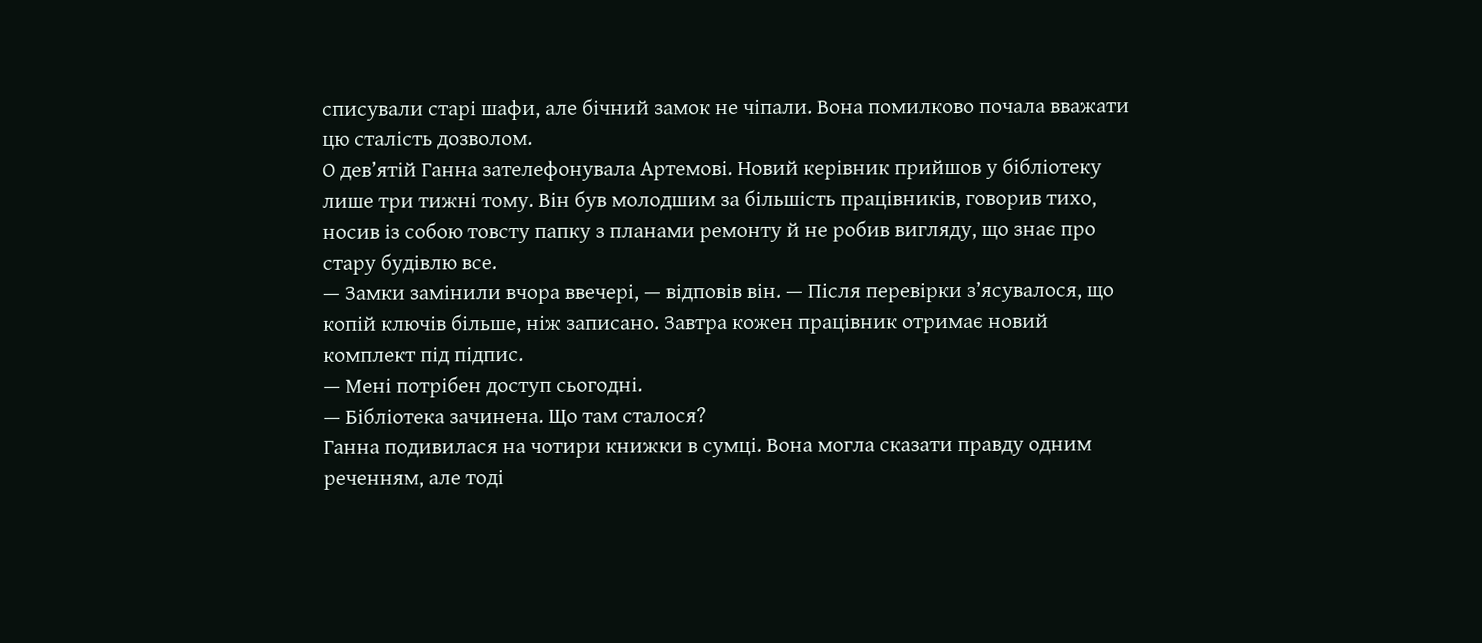списували старі шафи, але бічний замок не чіпали. Вона помилково почала вважати цю сталість дозволом.
О дев’ятій Ганна зателефонувала Артемові. Новий керівник прийшов у бібліотеку лише три тижні тому. Він був молодшим за більшість працівників, говорив тихо, носив із собою товсту папку з планами ремонту й не робив вигляду, що знає про стару будівлю все.
— Замки замінили вчора ввечері, — відповів він. — Після перевірки з’ясувалося, що копій ключів більше, ніж записано. Завтра кожен працівник отримає новий комплект під підпис.
— Мені потрібен доступ сьогодні.
— Бібліотека зачинена. Що там сталося?
Ганна подивилася на чотири книжки в сумці. Вона могла сказати правду одним реченням, але тоді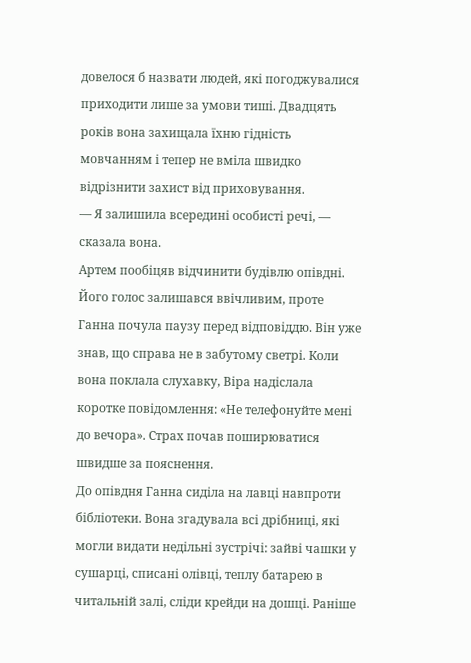довелося б назвати людей, які погоджувалися приходити лише за умови тиші. Двадцять років вона захищала їхню гідність мовчанням і тепер не вміла швидко відрізнити захист від приховування.
— Я залишила всередині особисті речі, — сказала вона.
Артем пообіцяв відчинити будівлю опівдні. Його голос залишався ввічливим, проте Ганна почула паузу перед відповіддю. Він уже знав, що справа не в забутому светрі. Коли вона поклала слухавку, Віра надіслала коротке повідомлення: «Не телефонуйте мені до вечора». Страх почав поширюватися швидше за пояснення.
До опівдня Ганна сиділа на лавці навпроти бібліотеки. Вона згадувала всі дрібниці, які могли видати недільні зустрічі: зайві чашки у сушарці, списані олівці, теплу батарею в читальній залі, сліди крейди на дошці. Раніше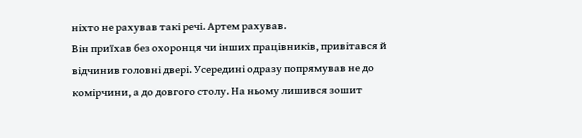ніхто не рахував такі речі. Артем рахував.
Він приїхав без охоронця чи інших працівників, привітався й відчинив головні двері. Усередині одразу попрямував не до комірчини, а до довгого столу. На ньому лишився зошит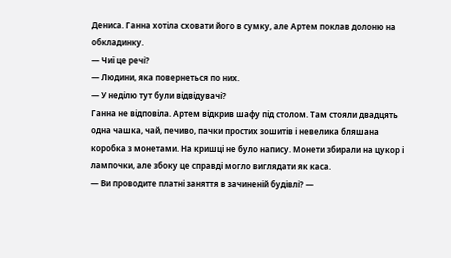Дениса. Ганна хотіла сховати його в сумку, але Артем поклав долоню на обкладинку.
— Чиї це речі?
— Людини, яка повернеться по них.
— У неділю тут були відвідувачі?
Ганна не відповіла. Артем відкрив шафу під столом. Там стояли двадцять одна чашка, чай, печиво, пачки простих зошитів і невелика бляшана коробка з монетами. На кришці не було напису. Монети збирали на цукор і лампочки, але збоку це справді могло виглядати як каса.
— Ви проводите платні заняття в зачиненій будівлі? —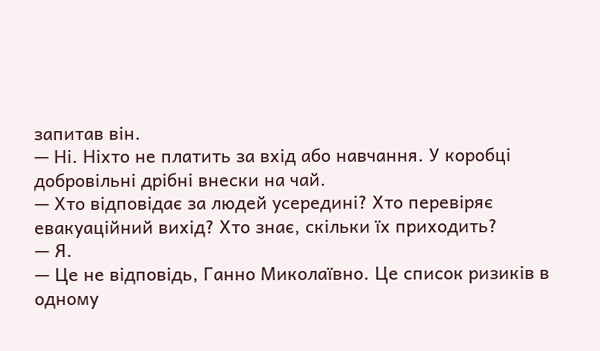запитав він.
— Ні. Ніхто не платить за вхід або навчання. У коробці добровільні дрібні внески на чай.
— Хто відповідає за людей усередині? Хто перевіряє евакуаційний вихід? Хто знає, скільки їх приходить?
— Я.
— Це не відповідь, Ганно Миколаївно. Це список ризиків в одному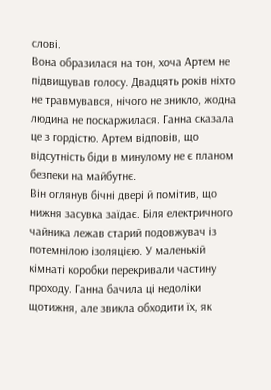слові.
Вона образилася на тон, хоча Артем не підвищував голосу. Двадцять років ніхто не травмувався, нічого не зникло, жодна людина не поскаржилася. Ганна сказала це з гордістю. Артем відповів, що відсутність біди в минулому не є планом безпеки на майбутнє.
Він оглянув бічні двері й помітив, що нижня засувка заїдає. Біля електричного чайника лежав старий подовжувач із потемнілою ізоляцією. У маленькій кімнаті коробки перекривали частину проходу. Ганна бачила ці недоліки щотижня, але звикла обходити їх, як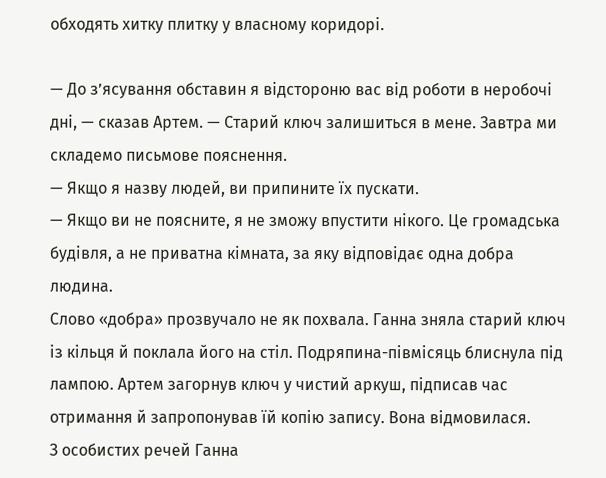обходять хитку плитку у власному коридорі.

— До з’ясування обставин я відстороню вас від роботи в неробочі дні, — сказав Артем. — Старий ключ залишиться в мене. Завтра ми складемо письмове пояснення.
— Якщо я назву людей, ви припините їх пускати.
— Якщо ви не поясните, я не зможу впустити нікого. Це громадська будівля, а не приватна кімната, за яку відповідає одна добра людина.
Слово «добра» прозвучало не як похвала. Ганна зняла старий ключ із кільця й поклала його на стіл. Подряпина-півмісяць блиснула під лампою. Артем загорнув ключ у чистий аркуш, підписав час отримання й запропонував їй копію запису. Вона відмовилася.
З особистих речей Ганна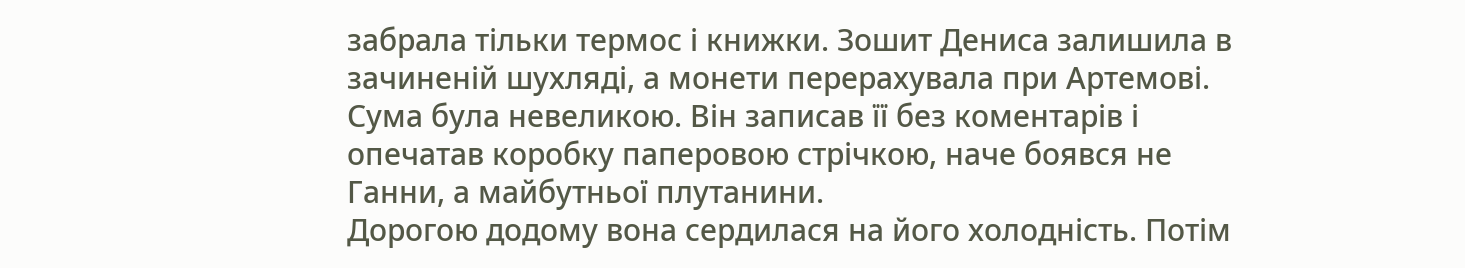забрала тільки термос і книжки. Зошит Дениса залишила в зачиненій шухляді, а монети перерахувала при Артемові. Сума була невеликою. Він записав її без коментарів і опечатав коробку паперовою стрічкою, наче боявся не Ганни, а майбутньої плутанини.
Дорогою додому вона сердилася на його холодність. Потім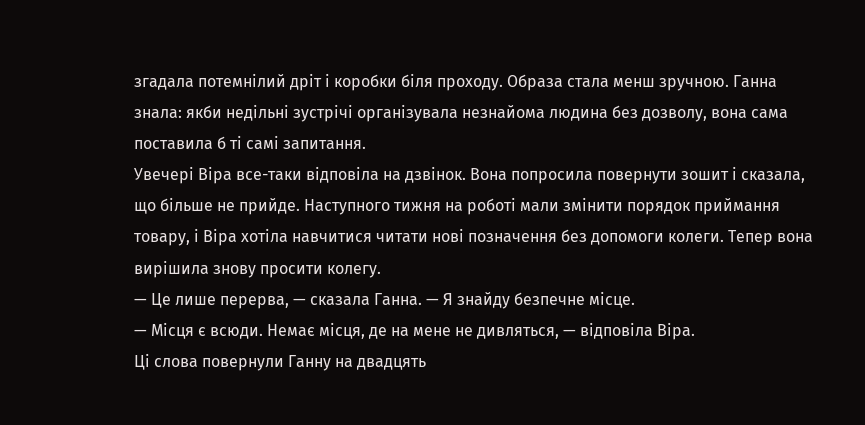згадала потемнілий дріт і коробки біля проходу. Образа стала менш зручною. Ганна знала: якби недільні зустрічі організувала незнайома людина без дозволу, вона сама поставила б ті самі запитання.
Увечері Віра все-таки відповіла на дзвінок. Вона попросила повернути зошит і сказала, що більше не прийде. Наступного тижня на роботі мали змінити порядок приймання товару, і Віра хотіла навчитися читати нові позначення без допомоги колеги. Тепер вона вирішила знову просити колегу.
— Це лише перерва, — сказала Ганна. — Я знайду безпечне місце.
— Місця є всюди. Немає місця, де на мене не дивляться, — відповіла Віра.
Ці слова повернули Ганну на двадцять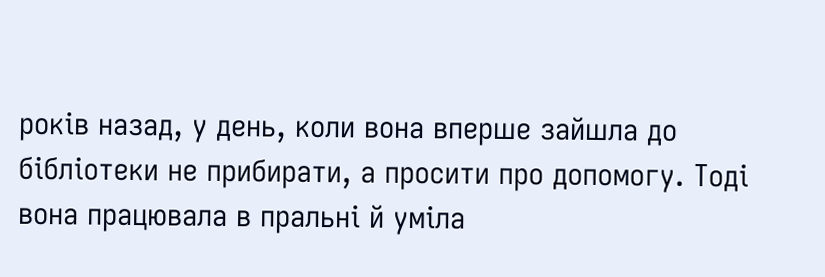років назад, у день, коли вона вперше зайшла до бібліотеки не прибирати, а просити про допомогу. Тоді вона працювала в пральні й уміла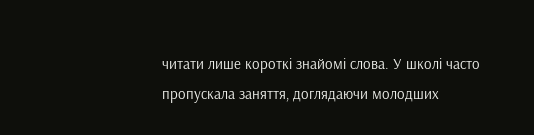читати лише короткі знайомі слова. У школі часто пропускала заняття, доглядаючи молодших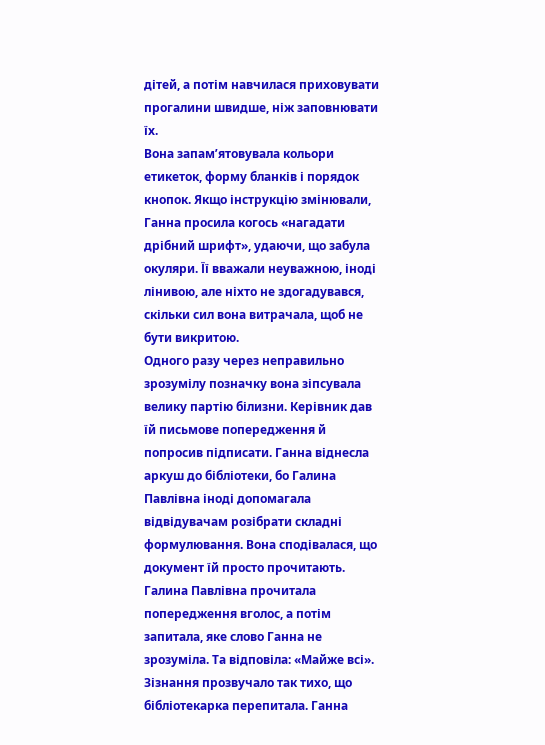дітей, а потім навчилася приховувати прогалини швидше, ніж заповнювати їх.
Вона запам’ятовувала кольори етикеток, форму бланків і порядок кнопок. Якщо інструкцію змінювали, Ганна просила когось «нагадати дрібний шрифт», удаючи, що забула окуляри. Її вважали неуважною, іноді лінивою, але ніхто не здогадувався, скільки сил вона витрачала, щоб не бути викритою.
Одного разу через неправильно зрозумілу позначку вона зіпсувала велику партію білизни. Керівник дав їй письмове попередження й попросив підписати. Ганна віднесла аркуш до бібліотеки, бо Галина Павлівна іноді допомагала відвідувачам розібрати складні формулювання. Вона сподівалася, що документ їй просто прочитають.
Галина Павлівна прочитала попередження вголос, а потім запитала, яке слово Ганна не зрозуміла. Та відповіла: «Майже всі». Зізнання прозвучало так тихо, що бібліотекарка перепитала. Ганна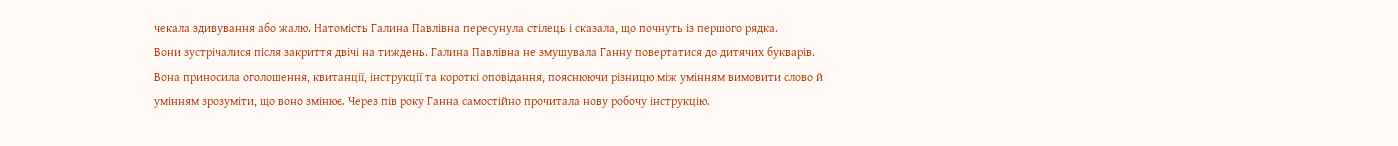чекала здивування або жалю. Натомість Галина Павлівна пересунула стілець і сказала, що почнуть із першого рядка.
Вони зустрічалися після закриття двічі на тиждень. Галина Павлівна не змушувала Ганну повертатися до дитячих букварів. Вона приносила оголошення, квитанції, інструкції та короткі оповідання, пояснюючи різницю між умінням вимовити слово й умінням зрозуміти, що воно змінює. Через пів року Ганна самостійно прочитала нову робочу інструкцію.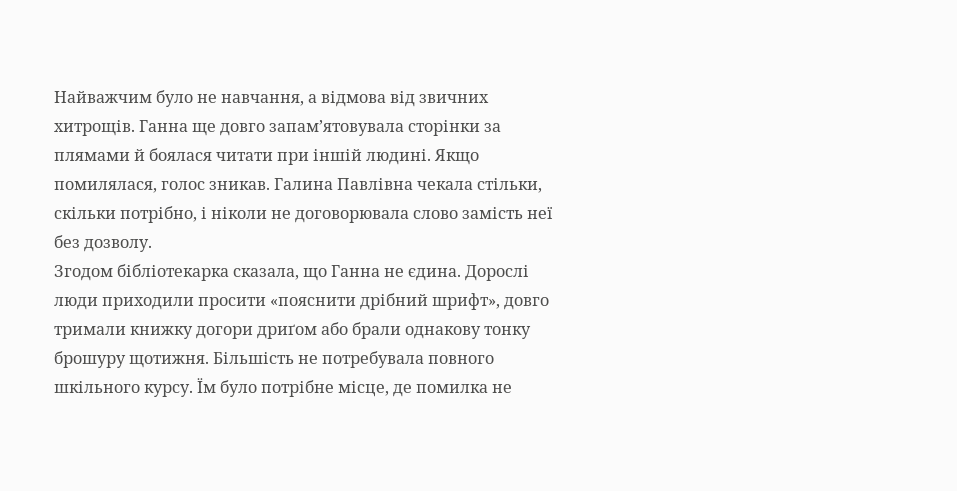Найважчим було не навчання, а відмова від звичних хитрощів. Ганна ще довго запам’ятовувала сторінки за плямами й боялася читати при іншій людині. Якщо помилялася, голос зникав. Галина Павлівна чекала стільки, скільки потрібно, і ніколи не договорювала слово замість неї без дозволу.
Згодом бібліотекарка сказала, що Ганна не єдина. Дорослі люди приходили просити «пояснити дрібний шрифт», довго тримали книжку догори дриґом або брали однакову тонку брошуру щотижня. Більшість не потребувала повного шкільного курсу. Їм було потрібне місце, де помилка не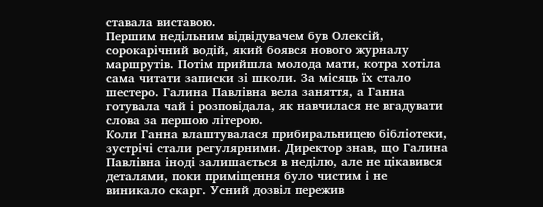ставала виставою.
Першим недільним відвідувачем був Олексій, сорокарічний водій, який боявся нового журналу маршрутів. Потім прийшла молода мати, котра хотіла сама читати записки зі школи. За місяць їх стало шестеро. Галина Павлівна вела заняття, а Ганна готувала чай і розповідала, як навчилася не вгадувати слова за першою літерою.
Коли Ганна влаштувалася прибиральницею бібліотеки, зустрічі стали регулярними. Директор знав, що Галина Павлівна іноді залишається в неділю, але не цікавився деталями, поки приміщення було чистим і не виникало скарг. Усний дозвіл пережив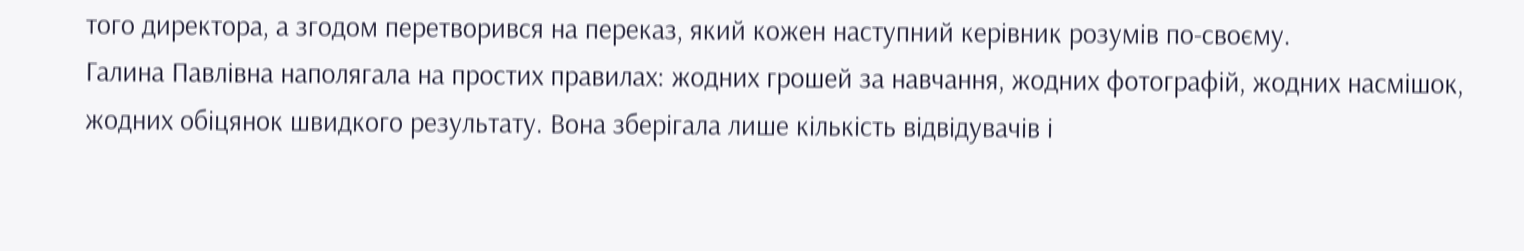того директора, а згодом перетворився на переказ, який кожен наступний керівник розумів по-своєму.
Галина Павлівна наполягала на простих правилах: жодних грошей за навчання, жодних фотографій, жодних насмішок, жодних обіцянок швидкого результату. Вона зберігала лише кількість відвідувачів і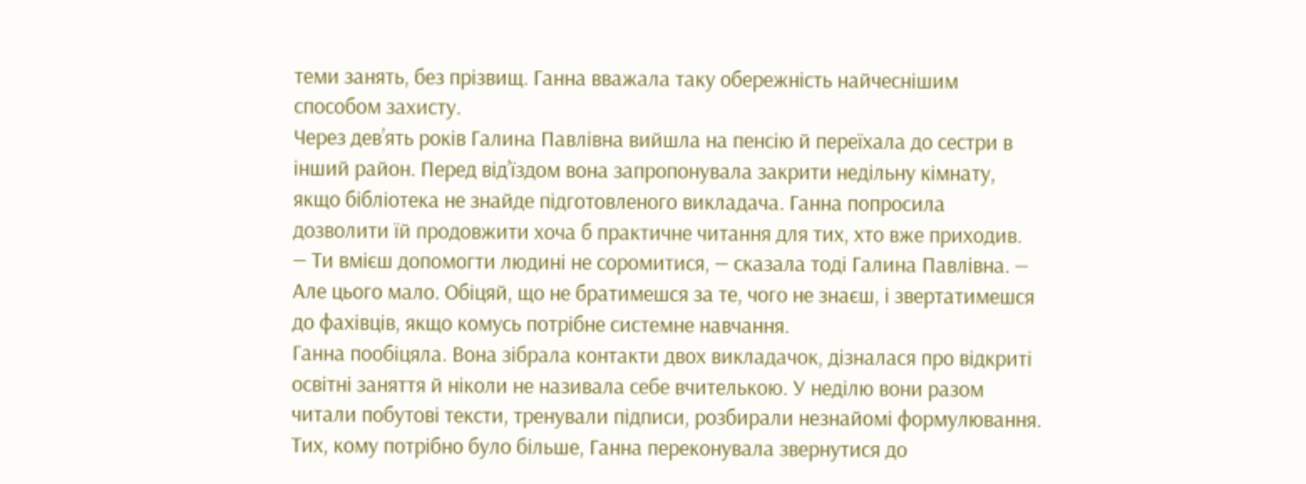теми занять, без прізвищ. Ганна вважала таку обережність найчеснішим способом захисту.
Через дев’ять років Галина Павлівна вийшла на пенсію й переїхала до сестри в інший район. Перед від’їздом вона запропонувала закрити недільну кімнату, якщо бібліотека не знайде підготовленого викладача. Ганна попросила дозволити їй продовжити хоча б практичне читання для тих, хто вже приходив.
— Ти вмієш допомогти людині не соромитися, — сказала тоді Галина Павлівна. — Але цього мало. Обіцяй, що не братимешся за те, чого не знаєш, і звертатимешся до фахівців, якщо комусь потрібне системне навчання.
Ганна пообіцяла. Вона зібрала контакти двох викладачок, дізналася про відкриті освітні заняття й ніколи не називала себе вчителькою. У неділю вони разом читали побутові тексти, тренували підписи, розбирали незнайомі формулювання. Тих, кому потрібно було більше, Ганна переконувала звернутися до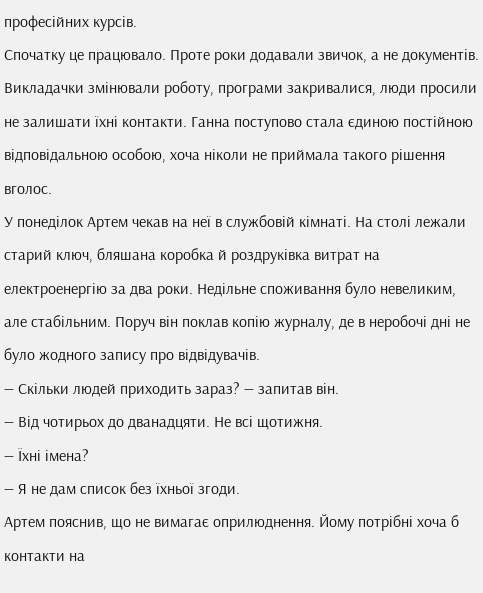професійних курсів.
Спочатку це працювало. Проте роки додавали звичок, а не документів. Викладачки змінювали роботу, програми закривалися, люди просили не залишати їхні контакти. Ганна поступово стала єдиною постійною відповідальною особою, хоча ніколи не приймала такого рішення вголос.
У понеділок Артем чекав на неї в службовій кімнаті. На столі лежали старий ключ, бляшана коробка й роздруківка витрат на електроенергію за два роки. Недільне споживання було невеликим, але стабільним. Поруч він поклав копію журналу, де в неробочі дні не було жодного запису про відвідувачів.
— Скільки людей приходить зараз? — запитав він.
— Від чотирьох до дванадцяти. Не всі щотижня.
— Їхні імена?
— Я не дам список без їхньої згоди.
Артем пояснив, що не вимагає оприлюднення. Йому потрібні хоча б контакти на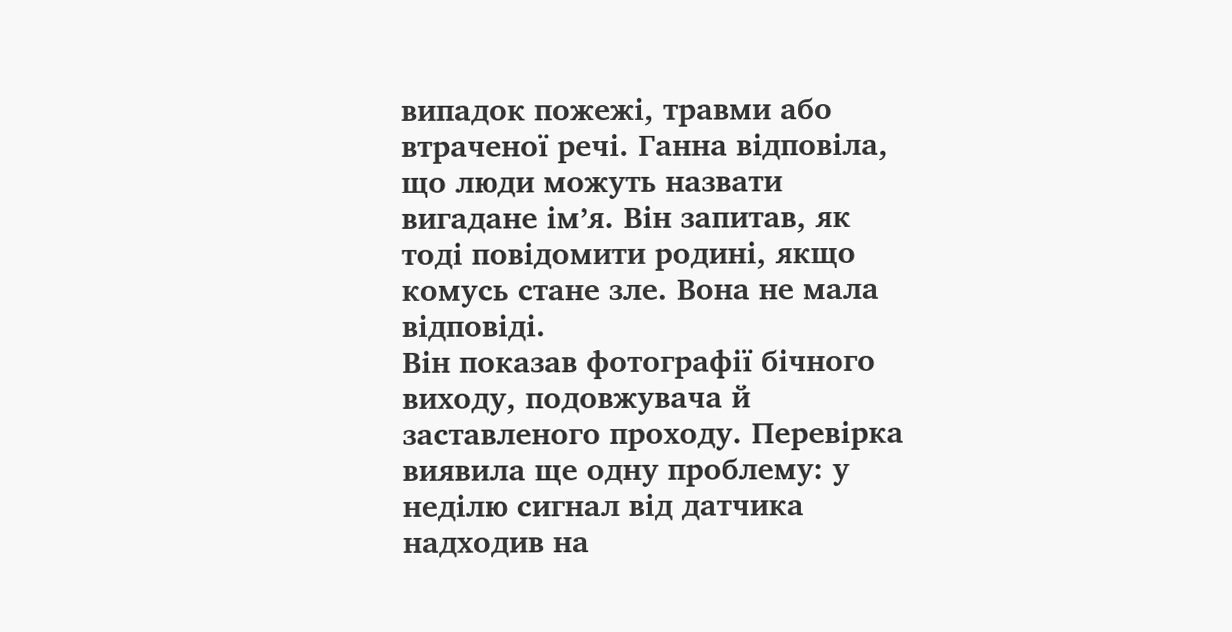випадок пожежі, травми або втраченої речі. Ганна відповіла, що люди можуть назвати вигадане ім’я. Він запитав, як тоді повідомити родині, якщо комусь стане зле. Вона не мала відповіді.
Він показав фотографії бічного виходу, подовжувача й заставленого проходу. Перевірка виявила ще одну проблему: у неділю сигнал від датчика надходив на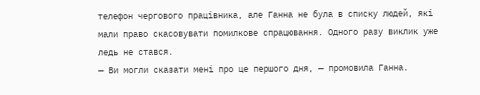телефон чергового працівника, але Ганна не була в списку людей, які мали право скасовувати помилкове спрацювання. Одного разу виклик уже ледь не стався.
— Ви могли сказати мені про це першого дня, — промовила Ганна.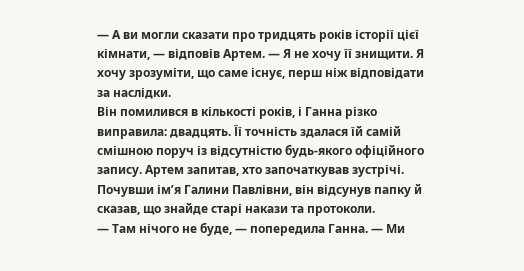— А ви могли сказати про тридцять років історії цієї кімнати, — відповів Артем. — Я не хочу її знищити. Я хочу зрозуміти, що саме існує, перш ніж відповідати за наслідки.
Він помилився в кількості років, і Ганна різко виправила: двадцять. Її точність здалася їй самій смішною поруч із відсутністю будь-якого офіційного запису. Артем запитав, хто започаткував зустрічі. Почувши ім’я Галини Павлівни, він відсунув папку й сказав, що знайде старі накази та протоколи.
— Там нічого не буде, — попередила Ганна. — Ми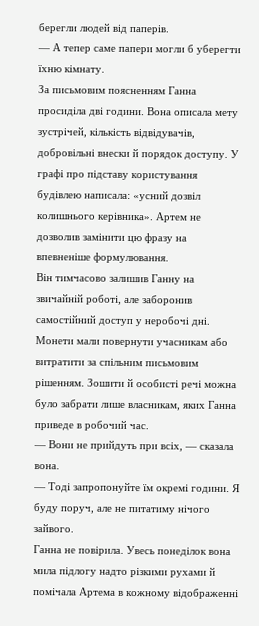берегли людей від паперів.
— А тепер саме папери могли б уберегти їхню кімнату.
За письмовим поясненням Ганна просиділа дві години. Вона описала мету зустрічей, кількість відвідувачів, добровільні внески й порядок доступу. У графі про підставу користування будівлею написала: «усний дозвіл колишнього керівника». Артем не дозволив замінити цю фразу на впевненіше формулювання.
Він тимчасово залишив Ганну на звичайній роботі, але заборонив самостійний доступ у неробочі дні. Монети мали повернути учасникам або витратити за спільним письмовим рішенням. Зошити й особисті речі можна було забрати лише власникам, яких Ганна приведе в робочий час.
— Вони не прийдуть при всіх, — сказала вона.
— Тоді запропонуйте їм окремі години. Я буду поруч, але не питатиму нічого зайвого.
Ганна не повірила. Увесь понеділок вона мила підлогу надто різкими рухами й помічала Артема в кожному відображенні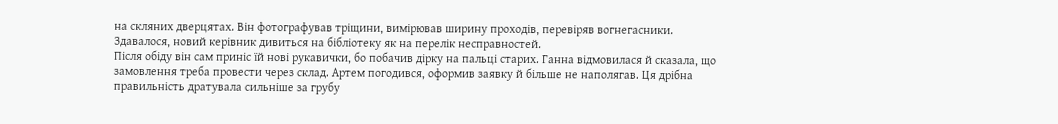на скляних дверцятах. Він фотографував тріщини, вимірював ширину проходів, перевіряв вогнегасники. Здавалося, новий керівник дивиться на бібліотеку як на перелік несправностей.
Після обіду він сам приніс їй нові рукавички, бо побачив дірку на пальці старих. Ганна відмовилася й сказала, що замовлення треба провести через склад. Артем погодився, оформив заявку й більше не наполягав. Ця дрібна правильність дратувала сильніше за грубу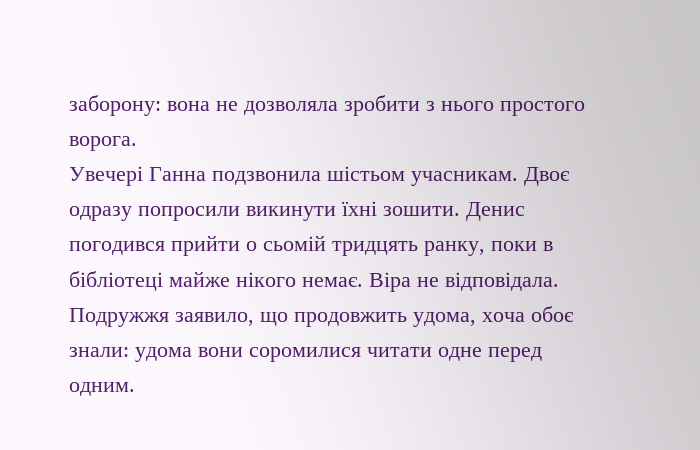заборону: вона не дозволяла зробити з нього простого ворога.
Увечері Ганна подзвонила шістьом учасникам. Двоє одразу попросили викинути їхні зошити. Денис погодився прийти о сьомій тридцять ранку, поки в бібліотеці майже нікого немає. Віра не відповідала. Подружжя заявило, що продовжить удома, хоча обоє знали: удома вони соромилися читати одне перед одним.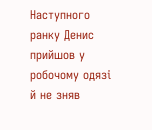Наступного ранку Денис прийшов у робочому одязі й не зняв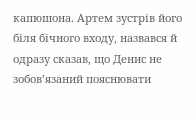капюшона. Артем зустрів його біля бічного входу, назвався й одразу сказав, що Денис не зобов’язаний пояснювати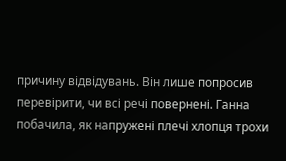причину відвідувань. Він лише попросив перевірити, чи всі речі повернені. Ганна побачила, як напружені плечі хлопця трохи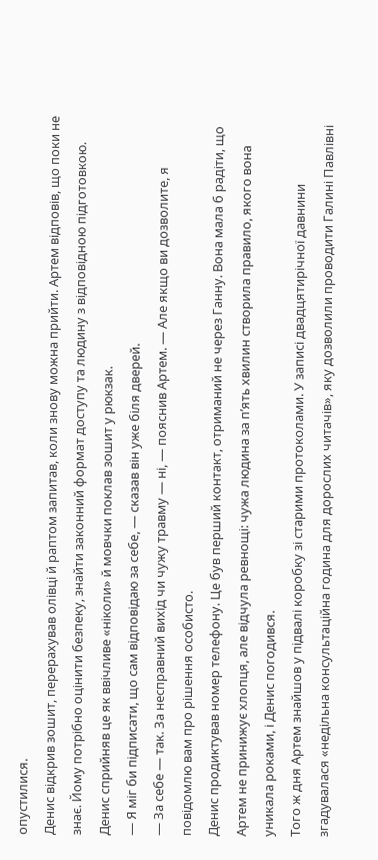опустилися.
Денис відкрив зошит, перерахував олівці й раптом запитав, коли знову можна прийти. Артем відповів, що поки не знає. Йому потрібно оцінити безпеку, знайти законний формат доступу та людину з відповідною підготовкою. Денис сприйняв це як ввічливе «ніколи» й мовчки поклав зошит у рюкзак.
— Я міг би підписати, що сам відповідаю за себе, — сказав він уже біля дверей.
— За себе — так. За несправний вихід чи чужу травму — ні, — пояснив Артем. — Але якщо ви дозволите, я повідомлю вам про рішення особисто.
Денис продиктував номер телефону. Це був перший контакт, отриманий не через Ганну. Вона мала б радіти, що Артем не принижує хлопця, але відчула ревнощі: чужа людина за п’ять хвилин створила правило, якого вона уникала роками, і Денис погодився.
Того ж дня Артем знайшов у підвалі коробку зі старими протоколами. У записі двадцятирічної давнини згадувалася «недільна консультаційна година для дорослих читачів», яку дозволили проводити Галині Павлівні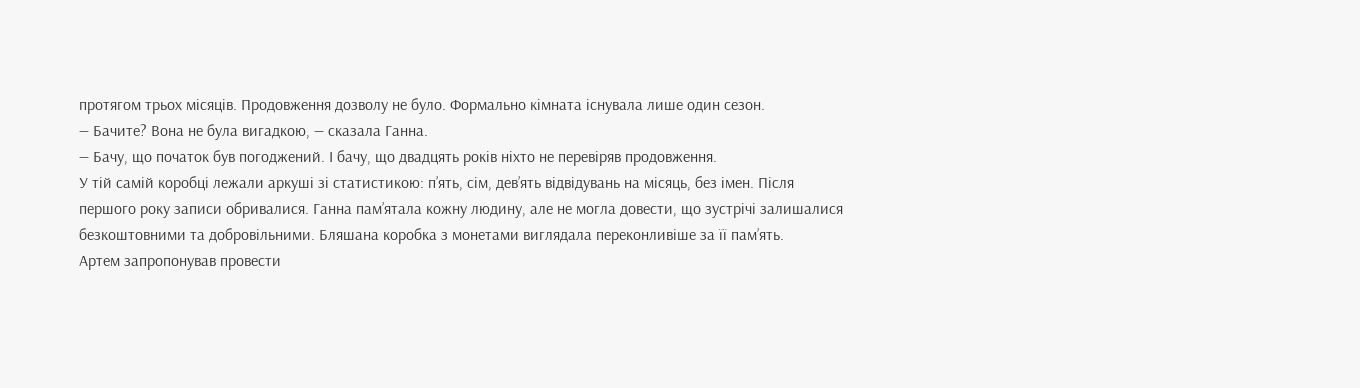протягом трьох місяців. Продовження дозволу не було. Формально кімната існувала лише один сезон.
— Бачите? Вона не була вигадкою, — сказала Ганна.
— Бачу, що початок був погоджений. І бачу, що двадцять років ніхто не перевіряв продовження.
У тій самій коробці лежали аркуші зі статистикою: п’ять, сім, дев’ять відвідувань на місяць, без імен. Після першого року записи обривалися. Ганна пам’ятала кожну людину, але не могла довести, що зустрічі залишалися безкоштовними та добровільними. Бляшана коробка з монетами виглядала переконливіше за її пам’ять.
Артем запропонував провести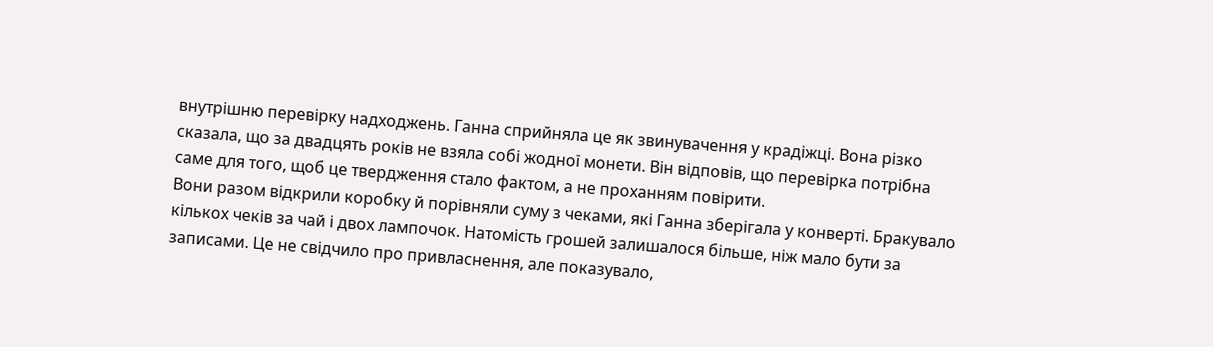внутрішню перевірку надходжень. Ганна сприйняла це як звинувачення у крадіжці. Вона різко сказала, що за двадцять років не взяла собі жодної монети. Він відповів, що перевірка потрібна саме для того, щоб це твердження стало фактом, а не проханням повірити.
Вони разом відкрили коробку й порівняли суму з чеками, які Ганна зберігала у конверті. Бракувало кількох чеків за чай і двох лампочок. Натомість грошей залишалося більше, ніж мало бути за записами. Це не свідчило про привласнення, але показувало,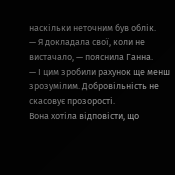наскільки неточним був облік.
— Я докладала свої, коли не вистачало, — пояснила Ганна.
— І цим зробили рахунок ще менш зрозумілим. Добровільність не скасовує прозорості.
Вона хотіла відповісти, що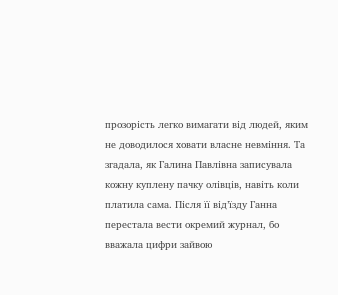прозорість легко вимагати від людей, яким не доводилося ховати власне невміння. Та згадала, як Галина Павлівна записувала кожну куплену пачку олівців, навіть коли платила сама. Після її від’їзду Ганна перестала вести окремий журнал, бо вважала цифри зайвою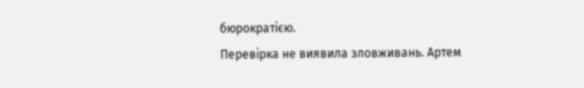бюрократією.
Перевірка не виявила зловживань. Артем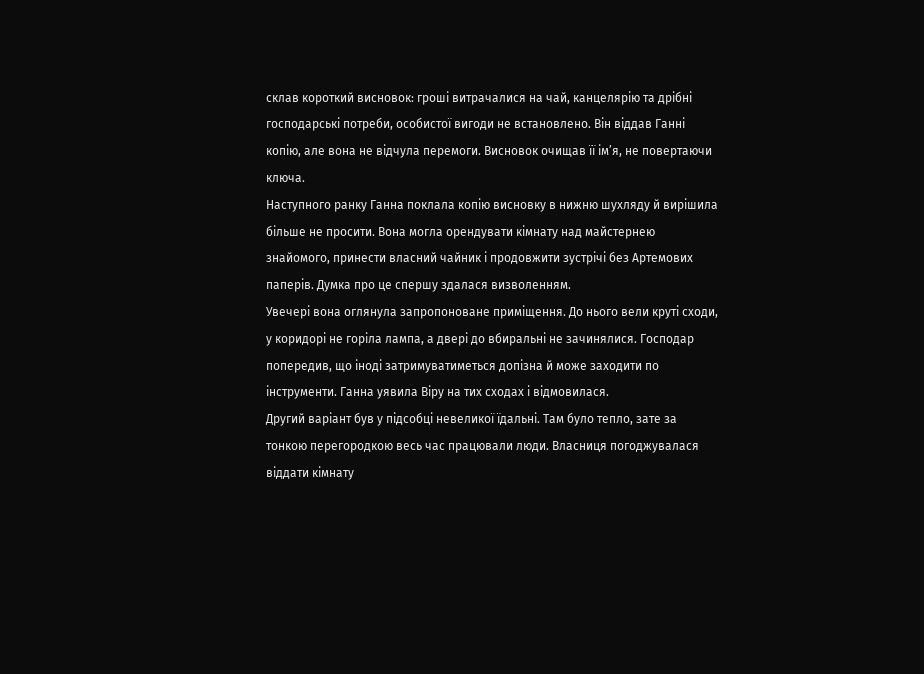склав короткий висновок: гроші витрачалися на чай, канцелярію та дрібні господарські потреби, особистої вигоди не встановлено. Він віддав Ганні копію, але вона не відчула перемоги. Висновок очищав її ім’я, не повертаючи ключа.
Наступного ранку Ганна поклала копію висновку в нижню шухляду й вирішила більше не просити. Вона могла орендувати кімнату над майстернею знайомого, принести власний чайник і продовжити зустрічі без Артемових паперів. Думка про це спершу здалася визволенням.
Увечері вона оглянула запропоноване приміщення. До нього вели круті сходи, у коридорі не горіла лампа, а двері до вбиральні не зачинялися. Господар попередив, що іноді затримуватиметься допізна й може заходити по інструменти. Ганна уявила Віру на тих сходах і відмовилася.
Другий варіант був у підсобці невеликої їдальні. Там було тепло, зате за тонкою перегородкою весь час працювали люди. Власниця погоджувалася віддати кімнату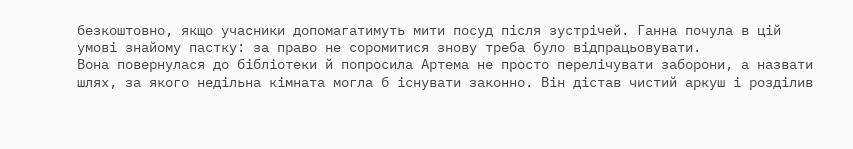безкоштовно, якщо учасники допомагатимуть мити посуд після зустрічей. Ганна почула в цій умові знайому пастку: за право не соромитися знову треба було відпрацьовувати.
Вона повернулася до бібліотеки й попросила Артема не просто перелічувати заборони, а назвати шлях, за якого недільна кімната могла б існувати законно. Він дістав чистий аркуш і розділив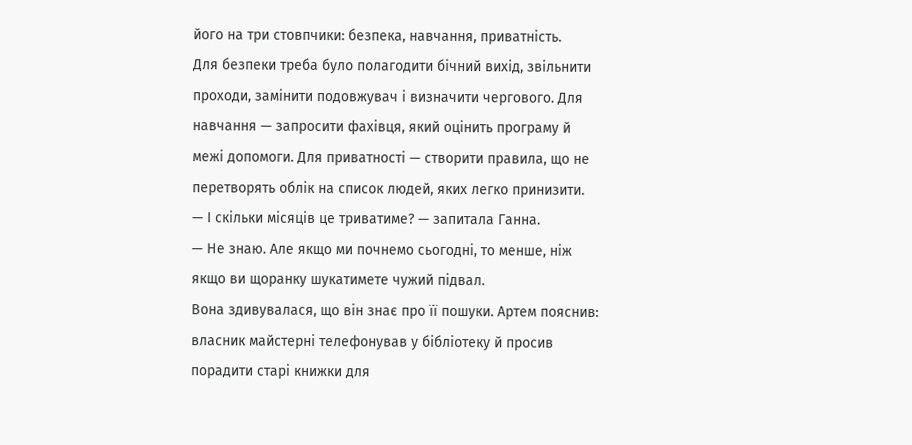його на три стовпчики: безпека, навчання, приватність.
Для безпеки треба було полагодити бічний вихід, звільнити проходи, замінити подовжувач і визначити чергового. Для навчання — запросити фахівця, який оцінить програму й межі допомоги. Для приватності — створити правила, що не перетворять облік на список людей, яких легко принизити.
— І скільки місяців це триватиме? — запитала Ганна.
— Не знаю. Але якщо ми почнемо сьогодні, то менше, ніж якщо ви щоранку шукатимете чужий підвал.
Вона здивувалася, що він знає про її пошуки. Артем пояснив: власник майстерні телефонував у бібліотеку й просив порадити старі книжки для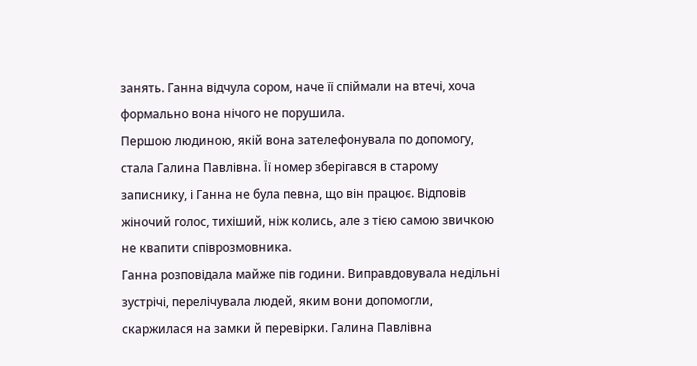занять. Ганна відчула сором, наче її спіймали на втечі, хоча формально вона нічого не порушила.
Першою людиною, якій вона зателефонувала по допомогу, стала Галина Павлівна. Її номер зберігався в старому записнику, і Ганна не була певна, що він працює. Відповів жіночий голос, тихіший, ніж колись, але з тією самою звичкою не квапити співрозмовника.
Ганна розповідала майже пів години. Виправдовувала недільні зустрічі, перелічувала людей, яким вони допомогли, скаржилася на замки й перевірки. Галина Павлівна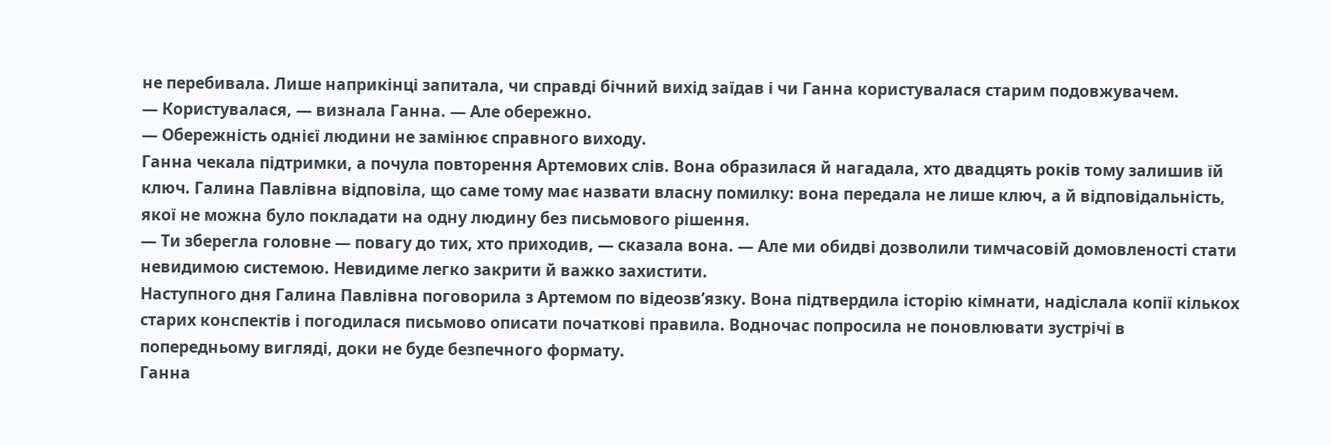не перебивала. Лише наприкінці запитала, чи справді бічний вихід заїдав і чи Ганна користувалася старим подовжувачем.
— Користувалася, — визнала Ганна. — Але обережно.
— Обережність однієї людини не замінює справного виходу.
Ганна чекала підтримки, а почула повторення Артемових слів. Вона образилася й нагадала, хто двадцять років тому залишив їй ключ. Галина Павлівна відповіла, що саме тому має назвати власну помилку: вона передала не лише ключ, а й відповідальність, якої не можна було покладати на одну людину без письмового рішення.
— Ти зберегла головне — повагу до тих, хто приходив, — сказала вона. — Але ми обидві дозволили тимчасовій домовленості стати невидимою системою. Невидиме легко закрити й важко захистити.
Наступного дня Галина Павлівна поговорила з Артемом по відеозв’язку. Вона підтвердила історію кімнати, надіслала копії кількох старих конспектів і погодилася письмово описати початкові правила. Водночас попросила не поновлювати зустрічі в попередньому вигляді, доки не буде безпечного формату.
Ганна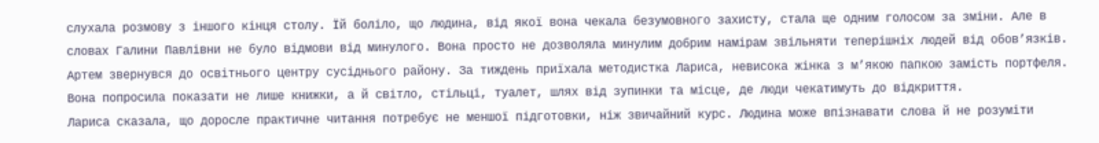слухала розмову з іншого кінця столу. Їй боліло, що людина, від якої вона чекала безумовного захисту, стала ще одним голосом за зміни. Але в словах Галини Павлівни не було відмови від минулого. Вона просто не дозволяла минулим добрим намірам звільняти теперішніх людей від обов’язків.
Артем звернувся до освітнього центру сусіднього району. За тиждень приїхала методистка Лариса, невисока жінка з м’якою папкою замість портфеля. Вона попросила показати не лише книжки, а й світло, стільці, туалет, шлях від зупинки та місце, де люди чекатимуть до відкриття.
Лариса сказала, що доросле практичне читання потребує не меншої підготовки, ніж звичайний курс. Людина може впізнавати слова й не розуміти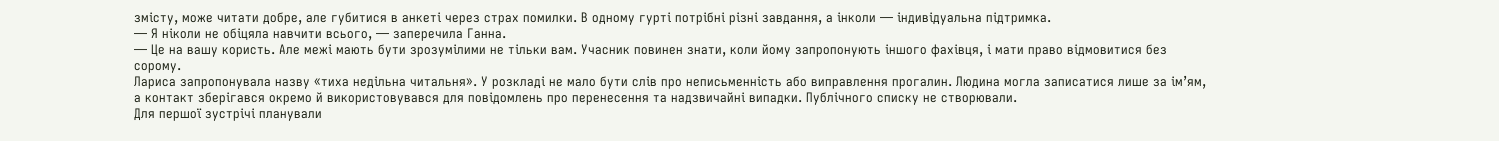змісту, може читати добре, але губитися в анкеті через страх помилки. В одному гурті потрібні різні завдання, а інколи — індивідуальна підтримка.
— Я ніколи не обіцяла навчити всього, — заперечила Ганна.
— Це на вашу користь. Але межі мають бути зрозумілими не тільки вам. Учасник повинен знати, коли йому запропонують іншого фахівця, і мати право відмовитися без сорому.
Лариса запропонувала назву «тиха недільна читальня». У розкладі не мало бути слів про неписьменність або виправлення прогалин. Людина могла записатися лише за ім’ям, а контакт зберігався окремо й використовувався для повідомлень про перенесення та надзвичайні випадки. Публічного списку не створювали.
Для першої зустрічі планували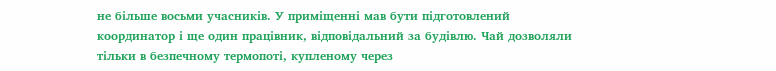не більше восьми учасників. У приміщенні мав бути підготовлений координатор і ще один працівник, відповідальний за будівлю. Чай дозволяли тільки в безпечному термопоті, купленому через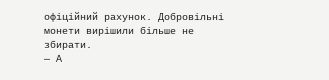офіційний рахунок. Добровільні монети вирішили більше не збирати.
— А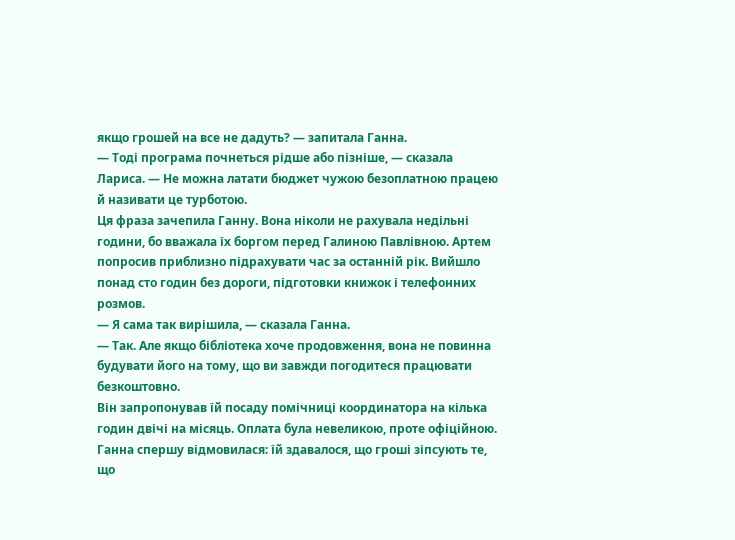якщо грошей на все не дадуть? — запитала Ганна.
— Тоді програма почнеться рідше або пізніше, — сказала Лариса. — Не можна латати бюджет чужою безоплатною працею й називати це турботою.
Ця фраза зачепила Ганну. Вона ніколи не рахувала недільні години, бо вважала їх боргом перед Галиною Павлівною. Артем попросив приблизно підрахувати час за останній рік. Вийшло понад сто годин без дороги, підготовки книжок і телефонних розмов.
— Я сама так вирішила, — сказала Ганна.
— Так. Але якщо бібліотека хоче продовження, вона не повинна будувати його на тому, що ви завжди погодитеся працювати безкоштовно.
Він запропонував їй посаду помічниці координатора на кілька годин двічі на місяць. Оплата була невеликою, проте офіційною. Ганна спершу відмовилася: їй здавалося, що гроші зіпсують те, що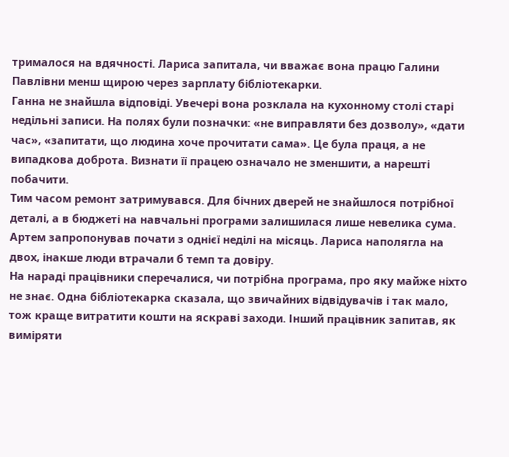трималося на вдячності. Лариса запитала, чи вважає вона працю Галини Павлівни менш щирою через зарплату бібліотекарки.
Ганна не знайшла відповіді. Увечері вона розклала на кухонному столі старі недільні записи. На полях були позначки: «не виправляти без дозволу», «дати час», «запитати, що людина хоче прочитати сама». Це була праця, а не випадкова доброта. Визнати її працею означало не зменшити, а нарешті побачити.
Тим часом ремонт затримувався. Для бічних дверей не знайшлося потрібної деталі, а в бюджеті на навчальні програми залишилася лише невелика сума. Артем запропонував почати з однієї неділі на місяць. Лариса наполягла на двох, інакше люди втрачали б темп та довіру.
На нараді працівники сперечалися, чи потрібна програма, про яку майже ніхто не знає. Одна бібліотекарка сказала, що звичайних відвідувачів і так мало, тож краще витратити кошти на яскраві заходи. Інший працівник запитав, як виміряти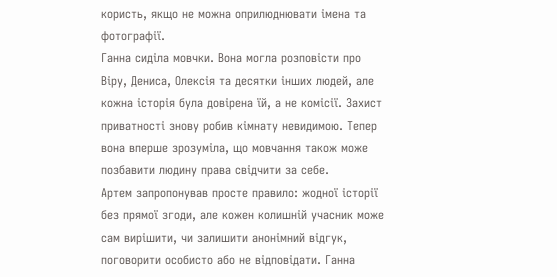користь, якщо не можна оприлюднювати імена та фотографії.
Ганна сиділа мовчки. Вона могла розповісти про Віру, Дениса, Олексія та десятки інших людей, але кожна історія була довірена їй, а не комісії. Захист приватності знову робив кімнату невидимою. Тепер вона вперше зрозуміла, що мовчання також може позбавити людину права свідчити за себе.
Артем запропонував просте правило: жодної історії без прямої згоди, але кожен колишній учасник може сам вирішити, чи залишити анонімний відгук, поговорити особисто або не відповідати. Ганна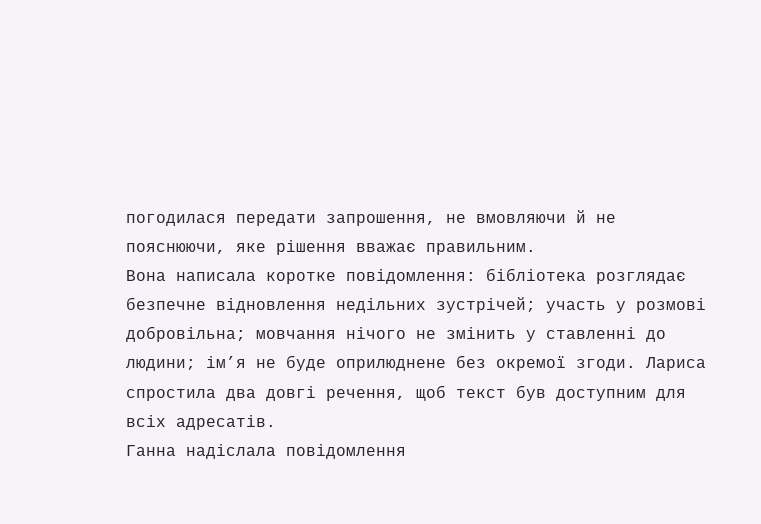погодилася передати запрошення, не вмовляючи й не пояснюючи, яке рішення вважає правильним.
Вона написала коротке повідомлення: бібліотека розглядає безпечне відновлення недільних зустрічей; участь у розмові добровільна; мовчання нічого не змінить у ставленні до людини; ім’я не буде оприлюднене без окремої згоди. Лариса спростила два довгі речення, щоб текст був доступним для всіх адресатів.
Ганна надіслала повідомлення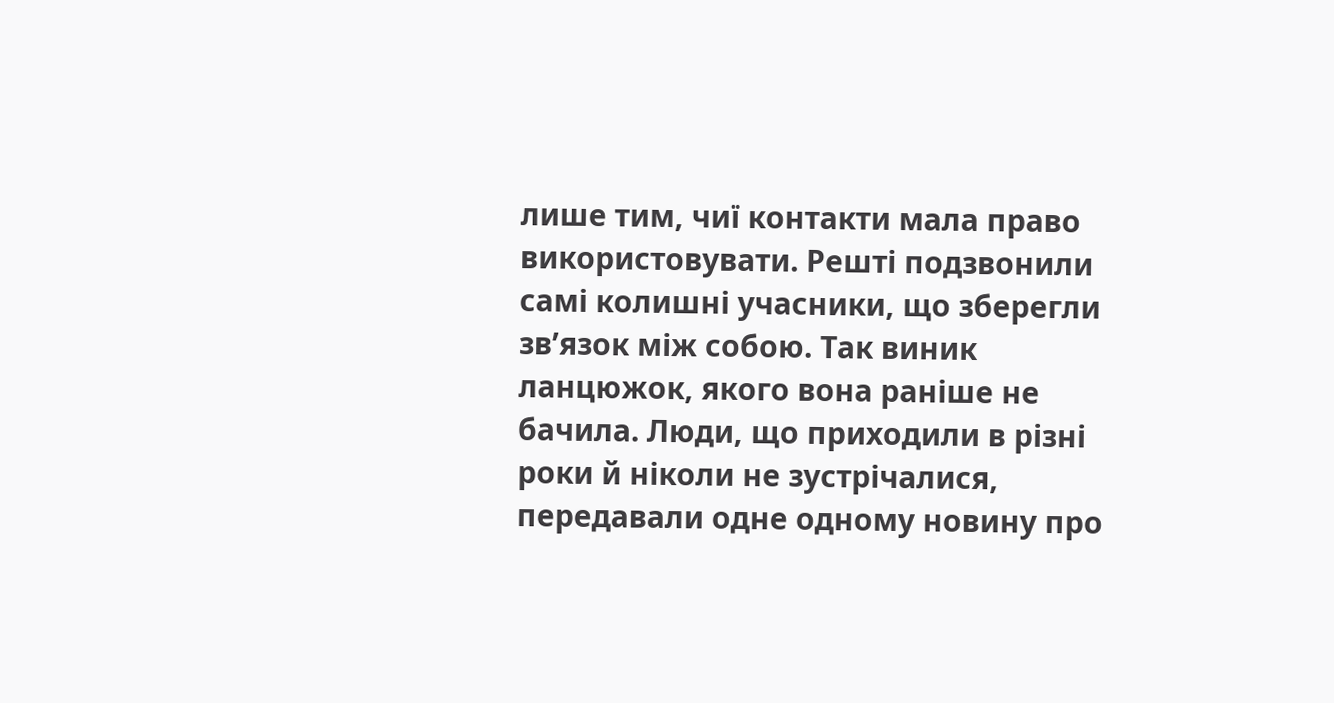лише тим, чиї контакти мала право використовувати. Решті подзвонили самі колишні учасники, що зберегли зв’язок між собою. Так виник ланцюжок, якого вона раніше не бачила. Люди, що приходили в різні роки й ніколи не зустрічалися, передавали одне одному новину про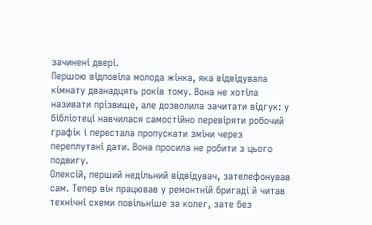зачинені двері.
Першою відповіла молода жінка, яка відвідувала кімнату дванадцять років тому. Вона не хотіла називати прізвище, але дозволила зачитати відгук: у бібліотеці навчилася самостійно перевіряти робочий графік і перестала пропускати зміни через переплутані дати. Вона просила не робити з цього подвигу.
Олексій, перший недільний відвідувач, зателефонував сам. Тепер він працював у ремонтній бригаді й читав технічні схеми повільніше за колег, зате без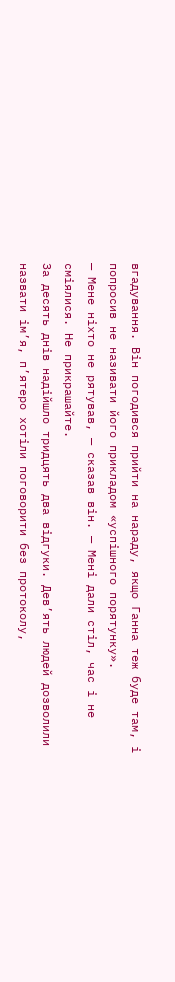вгадування. Він погодився прийти на нараду, якщо Ганна теж буде там, і попросив не називати його прикладом «успішного порятунку».
— Мене ніхто не рятував, — сказав він. — Мені дали стіл, час і не сміялися. Не прикрашайте.
За десять днів надійшло тридцять два відгуки. Дев’ять людей дозволили назвати ім’я, п’ятеро хотіли поговорити без протоколу,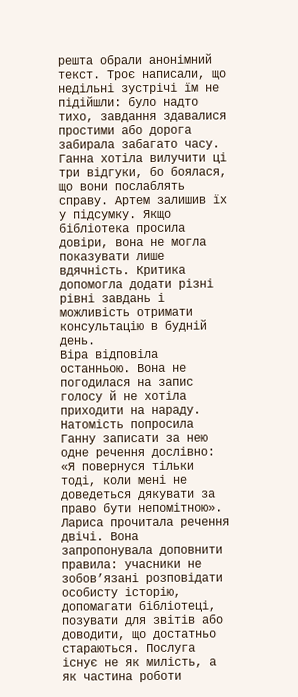решта обрали анонімний текст. Троє написали, що недільні зустрічі їм не підійшли: було надто тихо, завдання здавалися простими або дорога забирала забагато часу.
Ганна хотіла вилучити ці три відгуки, бо боялася, що вони послаблять справу. Артем залишив їх у підсумку. Якщо бібліотека просила довіри, вона не могла показувати лише вдячність. Критика допомогла додати різні рівні завдань і можливість отримати консультацію в будній день.
Віра відповіла останньою. Вона не погодилася на запис голосу й не хотіла приходити на нараду. Натомість попросила Ганну записати за нею одне речення дослівно: «Я повернуся тільки тоді, коли мені не доведеться дякувати за право бути непомітною».
Лариса прочитала речення двічі. Вона запропонувала доповнити правила: учасники не зобов’язані розповідати особисту історію, допомагати бібліотеці, позувати для звітів або доводити, що достатньо стараються. Послуга існує не як милість, а як частина роботи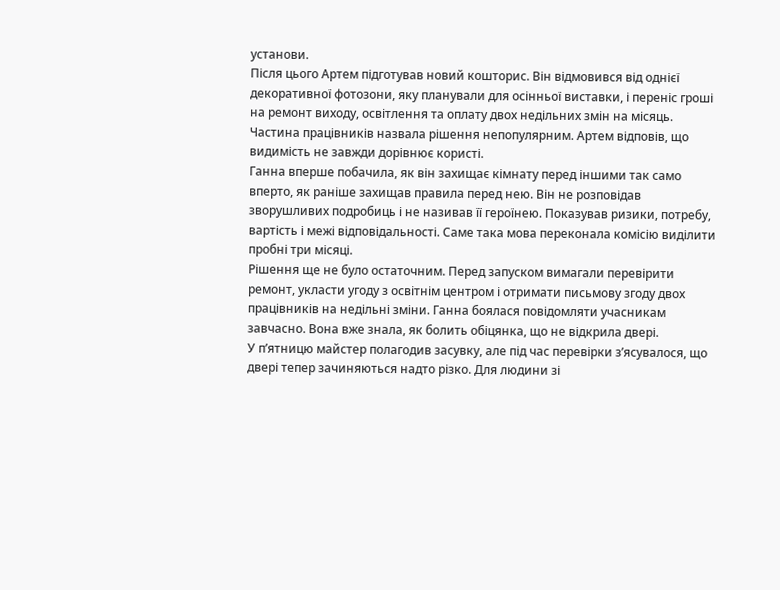установи.
Після цього Артем підготував новий кошторис. Він відмовився від однієї декоративної фотозони, яку планували для осінньої виставки, і переніс гроші на ремонт виходу, освітлення та оплату двох недільних змін на місяць. Частина працівників назвала рішення непопулярним. Артем відповів, що видимість не завжди дорівнює користі.
Ганна вперше побачила, як він захищає кімнату перед іншими так само вперто, як раніше захищав правила перед нею. Він не розповідав зворушливих подробиць і не називав її героїнею. Показував ризики, потребу, вартість і межі відповідальності. Саме така мова переконала комісію виділити пробні три місяці.
Рішення ще не було остаточним. Перед запуском вимагали перевірити ремонт, укласти угоду з освітнім центром і отримати письмову згоду двох працівників на недільні зміни. Ганна боялася повідомляти учасникам завчасно. Вона вже знала, як болить обіцянка, що не відкрила двері.
У п’ятницю майстер полагодив засувку, але під час перевірки з’ясувалося, що двері тепер зачиняються надто різко. Для людини зі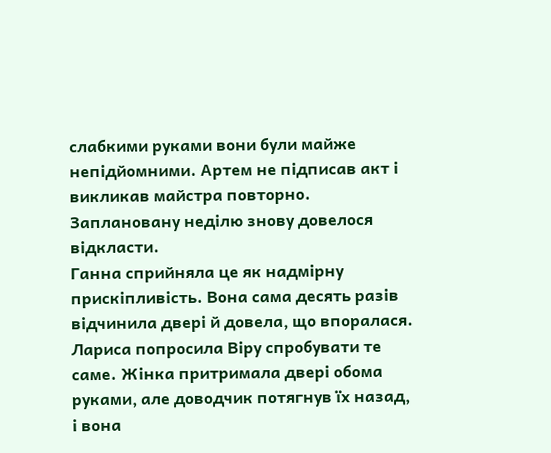слабкими руками вони були майже непідйомними. Артем не підписав акт і викликав майстра повторно. Заплановану неділю знову довелося відкласти.
Ганна сприйняла це як надмірну прискіпливість. Вона сама десять разів відчинила двері й довела, що впоралася. Лариса попросила Віру спробувати те саме. Жінка притримала двері обома руками, але доводчик потягнув їх назад, і вона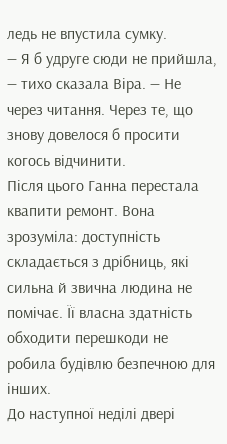ледь не впустила сумку.
— Я б удруге сюди не прийшла, — тихо сказала Віра. — Не через читання. Через те, що знову довелося б просити когось відчинити.
Після цього Ганна перестала квапити ремонт. Вона зрозуміла: доступність складається з дрібниць, які сильна й звична людина не помічає. Її власна здатність обходити перешкоди не робила будівлю безпечною для інших.
До наступної неділі двері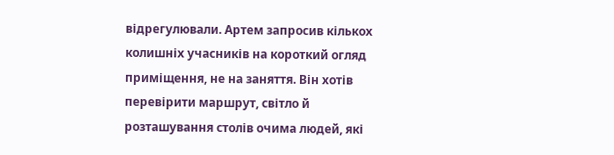відрегулювали. Артем запросив кількох колишніх учасників на короткий огляд приміщення, не на заняття. Він хотів перевірити маршрут, світло й розташування столів очима людей, які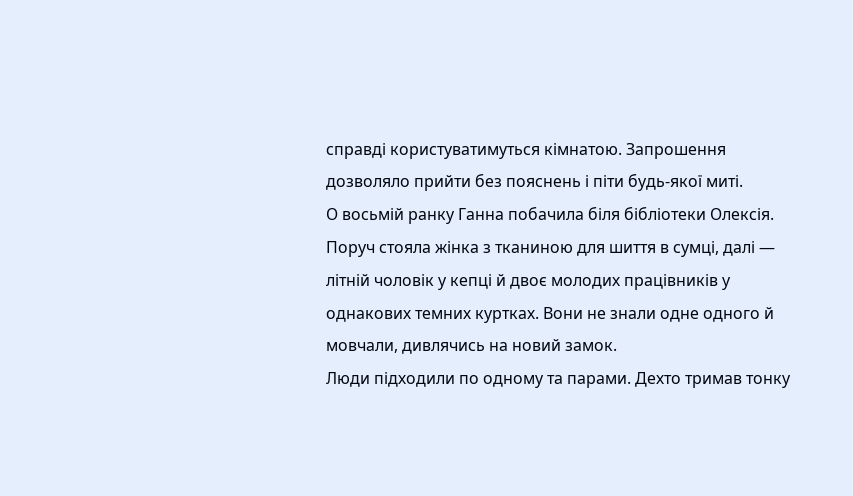справді користуватимуться кімнатою. Запрошення дозволяло прийти без пояснень і піти будь-якої миті.
О восьмій ранку Ганна побачила біля бібліотеки Олексія. Поруч стояла жінка з тканиною для шиття в сумці, далі — літній чоловік у кепці й двоє молодих працівників у однакових темних куртках. Вони не знали одне одного й мовчали, дивлячись на новий замок.
Люди підходили по одному та парами. Дехто тримав тонку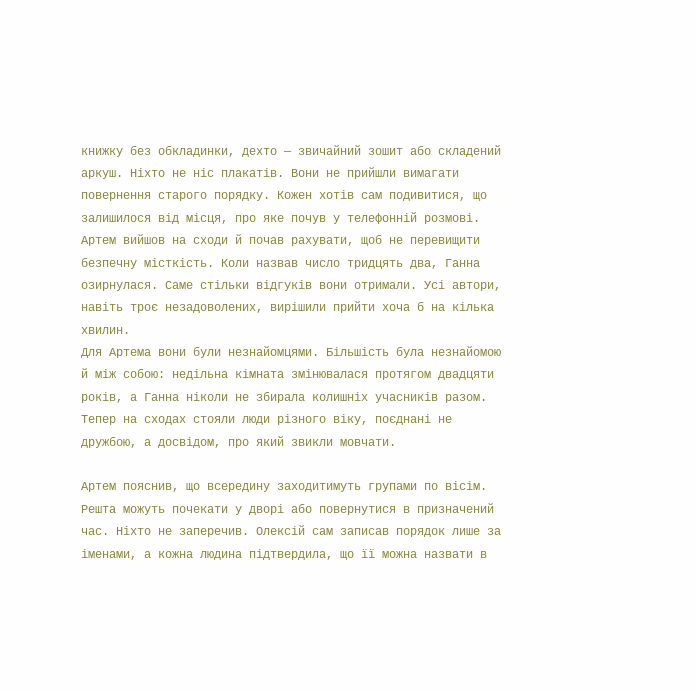книжку без обкладинки, дехто — звичайний зошит або складений аркуш. Ніхто не ніс плакатів. Вони не прийшли вимагати повернення старого порядку. Кожен хотів сам подивитися, що залишилося від місця, про яке почув у телефонній розмові.
Артем вийшов на сходи й почав рахувати, щоб не перевищити безпечну місткість. Коли назвав число тридцять два, Ганна озирнулася. Саме стільки відгуків вони отримали. Усі автори, навіть троє незадоволених, вирішили прийти хоча б на кілька хвилин.
Для Артема вони були незнайомцями. Більшість була незнайомою й між собою: недільна кімната змінювалася протягом двадцяти років, а Ганна ніколи не збирала колишніх учасників разом. Тепер на сходах стояли люди різного віку, поєднані не дружбою, а досвідом, про який звикли мовчати.

Артем пояснив, що всередину заходитимуть групами по вісім. Решта можуть почекати у дворі або повернутися в призначений час. Ніхто не заперечив. Олексій сам записав порядок лише за іменами, а кожна людина підтвердила, що її можна назвати в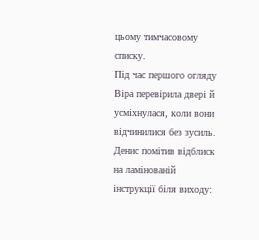цьому тимчасовому списку.
Під час першого огляду Віра перевірила двері й усміхнулася, коли вони відчинилися без зусиль. Денис помітив відблиск на ламінованій інструкції біля виходу: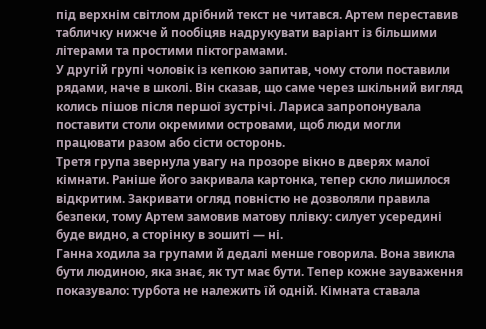під верхнім світлом дрібний текст не читався. Артем переставив табличку нижче й пообіцяв надрукувати варіант із більшими літерами та простими піктограмами.
У другій групі чоловік із кепкою запитав, чому столи поставили рядами, наче в школі. Він сказав, що саме через шкільний вигляд колись пішов після першої зустрічі. Лариса запропонувала поставити столи окремими островами, щоб люди могли працювати разом або сісти осторонь.
Третя група звернула увагу на прозоре вікно в дверях малої кімнати. Раніше його закривала картонка, тепер скло лишилося відкритим. Закривати огляд повністю не дозволяли правила безпеки, тому Артем замовив матову плівку: силует усередині буде видно, а сторінку в зошиті — ні.
Ганна ходила за групами й дедалі менше говорила. Вона звикла бути людиною, яка знає, як тут має бути. Тепер кожне зауваження показувало: турбота не належить їй одній. Кімната ставала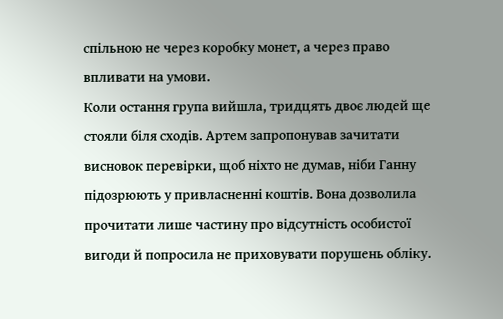спільною не через коробку монет, а через право впливати на умови.
Коли остання група вийшла, тридцять двоє людей ще стояли біля сходів. Артем запропонував зачитати висновок перевірки, щоб ніхто не думав, ніби Ганну підозрюють у привласненні коштів. Вона дозволила прочитати лише частину про відсутність особистої вигоди й попросила не приховувати порушень обліку.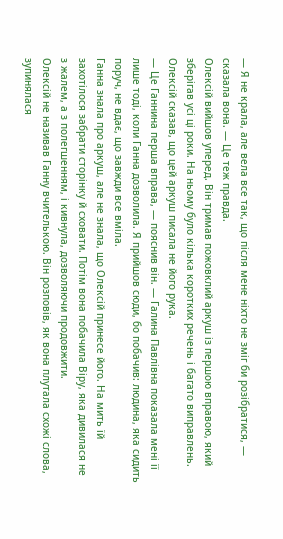— Я не крала, але вела все так, що після мене ніхто не зміг би розібратися, — сказала вона. — Це теж правда.
Олексій вийшов уперед. Він тримав пожовклий аркуш із першою вправою, який зберігав усі ці роки. На ньому було кілька коротких речень і багато виправлень. Олексій сказав, що цей аркуш писала не його рука.
— Це Ганнина перша вправа, — пояснив він. — Галина Павлівна показала мені її лише тоді, коли Ганна дозволила. Я прийшов сюди, бо побачив: людина, яка сидить поруч, не вдає, що завжди все вміла.
Ганна знала про аркуш, але не знала, що Олексій принесе його. На мить їй захотілося забрати сторінку й сховати. Потім вона побачила Віру, яка дивилася не з жалем, а з полегшенням, і кивнула, дозволяючи продовжити.
Олексій не називав Ганну вчителькою. Він розповів, як вона плутала схожі слова, зупинялася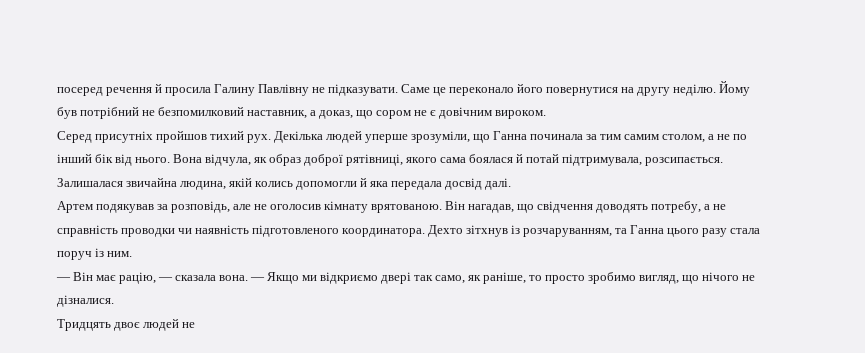посеред речення й просила Галину Павлівну не підказувати. Саме це переконало його повернутися на другу неділю. Йому був потрібний не безпомилковий наставник, а доказ, що сором не є довічним вироком.
Серед присутніх пройшов тихий рух. Декілька людей уперше зрозуміли, що Ганна починала за тим самим столом, а не по інший бік від нього. Вона відчула, як образ доброї рятівниці, якого сама боялася й потай підтримувала, розсипається. Залишалася звичайна людина, якій колись допомогли й яка передала досвід далі.
Артем подякував за розповідь, але не оголосив кімнату врятованою. Він нагадав, що свідчення доводять потребу, а не справність проводки чи наявність підготовленого координатора. Дехто зітхнув із розчаруванням, та Ганна цього разу стала поруч із ним.
— Він має рацію, — сказала вона. — Якщо ми відкриємо двері так само, як раніше, то просто зробимо вигляд, що нічого не дізналися.
Тридцять двоє людей не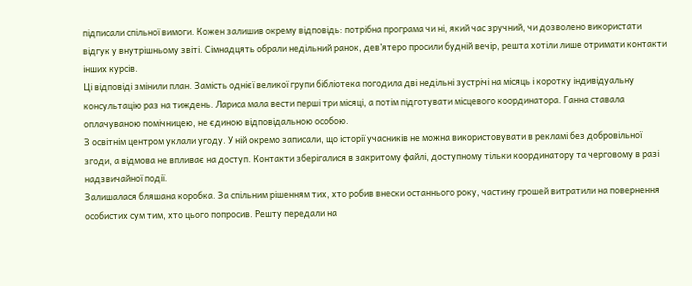підписали спільної вимоги. Кожен залишив окрему відповідь: потрібна програма чи ні, який час зручний, чи дозволено використати відгук у внутрішньому звіті. Сімнадцять обрали недільний ранок, дев’ятеро просили будній вечір, решта хотіли лише отримати контакти інших курсів.
Ці відповіді змінили план. Замість однієї великої групи бібліотека погодила дві недільні зустрічі на місяць і коротку індивідуальну консультацію раз на тиждень. Лариса мала вести перші три місяці, а потім підготувати місцевого координатора. Ганна ставала оплачуваною помічницею, не єдиною відповідальною особою.
З освітнім центром уклали угоду. У ній окремо записали, що історії учасників не можна використовувати в рекламі без добровільної згоди, а відмова не впливає на доступ. Контакти зберігалися в закритому файлі, доступному тільки координатору та черговому в разі надзвичайної події.
Залишалася бляшана коробка. За спільним рішенням тих, хто робив внески останнього року, частину грошей витратили на повернення особистих сум тим, хто цього попросив. Решту передали на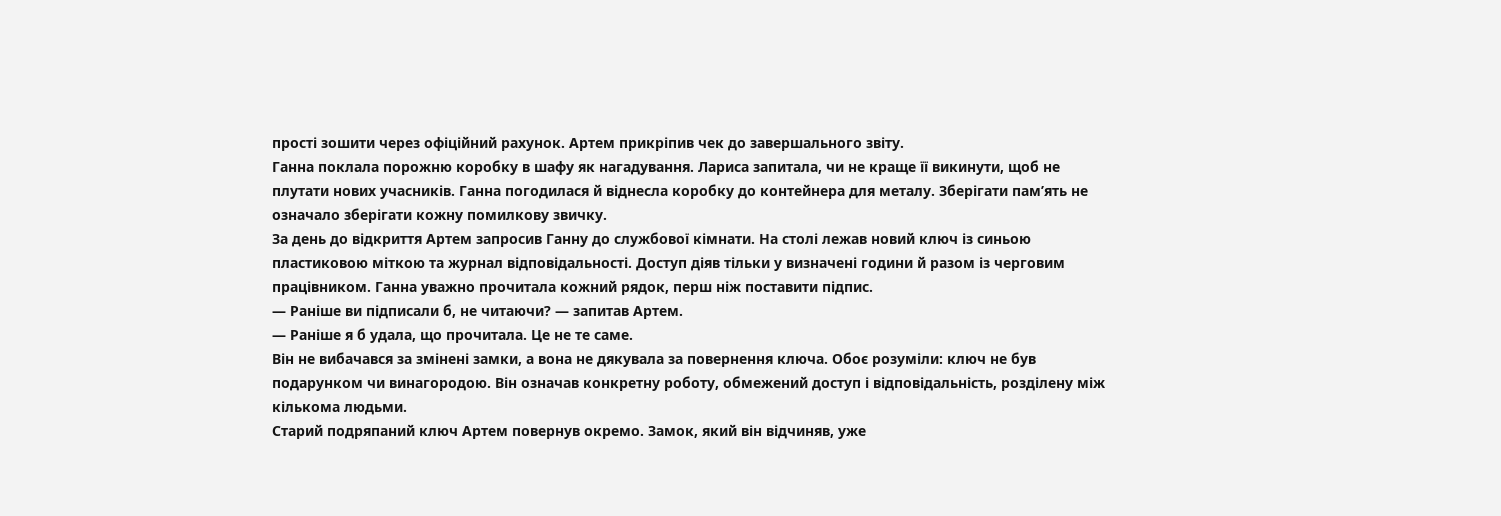прості зошити через офіційний рахунок. Артем прикріпив чек до завершального звіту.
Ганна поклала порожню коробку в шафу як нагадування. Лариса запитала, чи не краще її викинути, щоб не плутати нових учасників. Ганна погодилася й віднесла коробку до контейнера для металу. Зберігати пам’ять не означало зберігати кожну помилкову звичку.
За день до відкриття Артем запросив Ганну до службової кімнати. На столі лежав новий ключ із синьою пластиковою міткою та журнал відповідальності. Доступ діяв тільки у визначені години й разом із черговим працівником. Ганна уважно прочитала кожний рядок, перш ніж поставити підпис.
— Раніше ви підписали б, не читаючи? — запитав Артем.
— Раніше я б удала, що прочитала. Це не те саме.
Він не вибачався за змінені замки, а вона не дякувала за повернення ключа. Обоє розуміли: ключ не був подарунком чи винагородою. Він означав конкретну роботу, обмежений доступ і відповідальність, розділену між кількома людьми.
Старий подряпаний ключ Артем повернув окремо. Замок, який він відчиняв, уже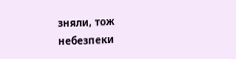зняли, тож небезпеки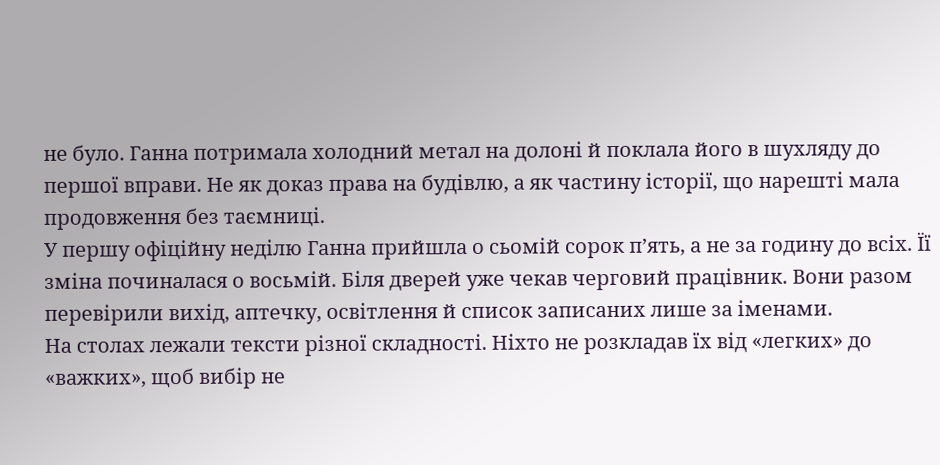не було. Ганна потримала холодний метал на долоні й поклала його в шухляду до першої вправи. Не як доказ права на будівлю, а як частину історії, що нарешті мала продовження без таємниці.
У першу офіційну неділю Ганна прийшла о сьомій сорок п’ять, а не за годину до всіх. Її зміна починалася о восьмій. Біля дверей уже чекав черговий працівник. Вони разом перевірили вихід, аптечку, освітлення й список записаних лише за іменами.
На столах лежали тексти різної складності. Ніхто не розкладав їх від «легких» до «важких», щоб вибір не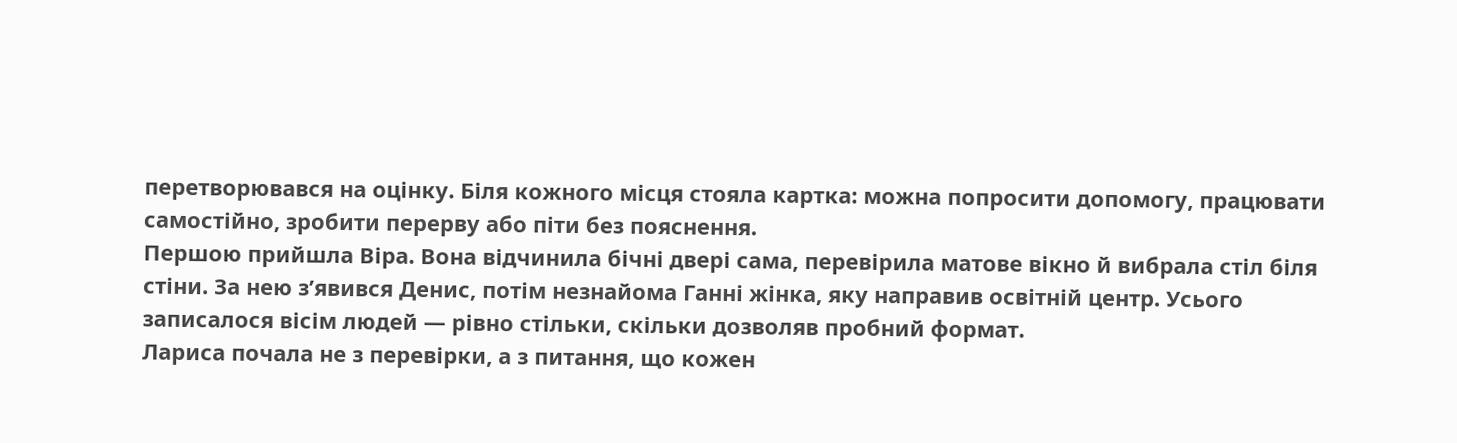перетворювався на оцінку. Біля кожного місця стояла картка: можна попросити допомогу, працювати самостійно, зробити перерву або піти без пояснення.
Першою прийшла Віра. Вона відчинила бічні двері сама, перевірила матове вікно й вибрала стіл біля стіни. За нею з’явився Денис, потім незнайома Ганні жінка, яку направив освітній центр. Усього записалося вісім людей — рівно стільки, скільки дозволяв пробний формат.
Лариса почала не з перевірки, а з питання, що кожен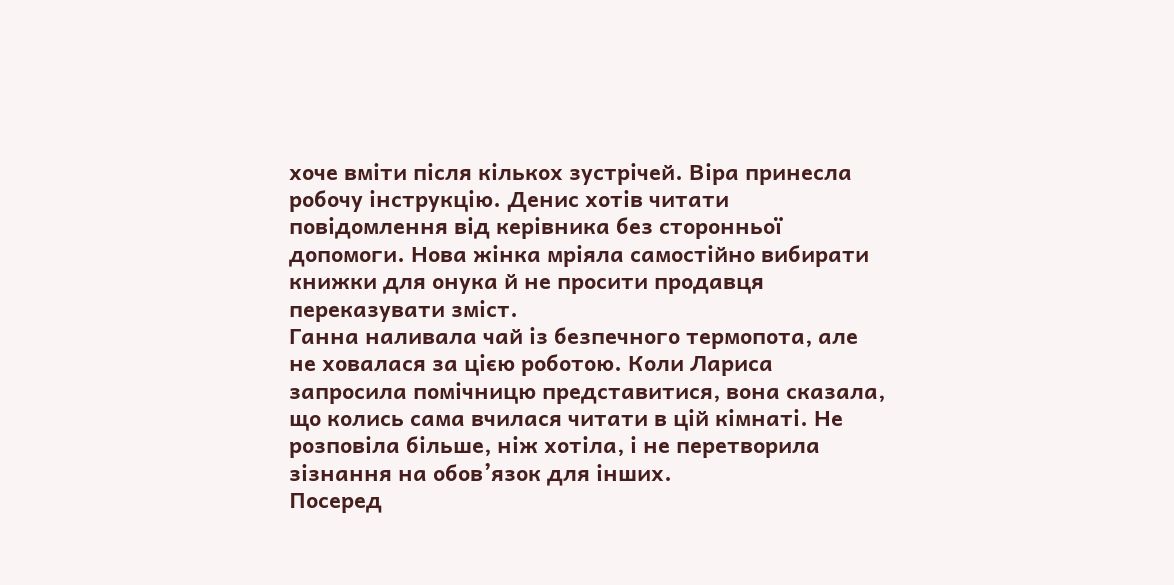хоче вміти після кількох зустрічей. Віра принесла робочу інструкцію. Денис хотів читати повідомлення від керівника без сторонньої допомоги. Нова жінка мріяла самостійно вибирати книжки для онука й не просити продавця переказувати зміст.
Ганна наливала чай із безпечного термопота, але не ховалася за цією роботою. Коли Лариса запросила помічницю представитися, вона сказала, що колись сама вчилася читати в цій кімнаті. Не розповіла більше, ніж хотіла, і не перетворила зізнання на обов’язок для інших.
Посеред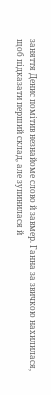заняття Денис помітив незнайоме слово й завмер. Ганна за звичкою нахилилася, щоб підказати перший склад, але зупинилася й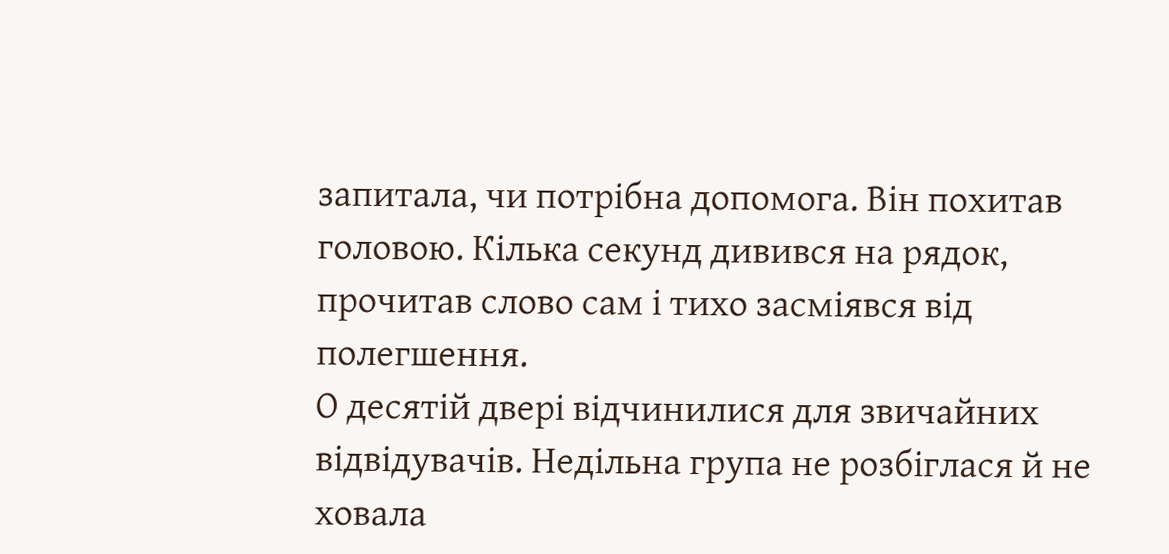запитала, чи потрібна допомога. Він похитав головою. Кілька секунд дивився на рядок, прочитав слово сам і тихо засміявся від полегшення.
О десятій двері відчинилися для звичайних відвідувачів. Недільна група не розбіглася й не ховала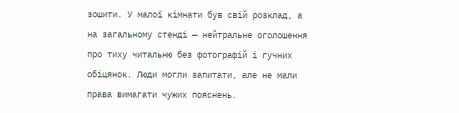зошити. У малої кімнати був свій розклад, а на загальному стенді — нейтральне оголошення про тиху читальню без фотографій і гучних обіцянок. Люди могли запитати, але не мали права вимагати чужих пояснень.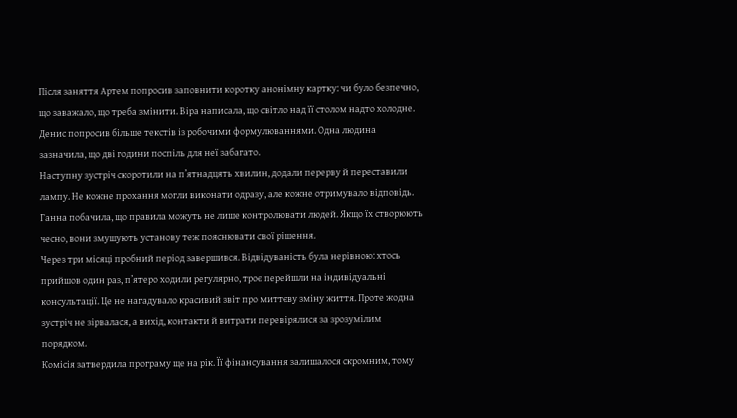Після заняття Артем попросив заповнити коротку анонімну картку: чи було безпечно, що заважало, що треба змінити. Віра написала, що світло над її столом надто холодне. Денис попросив більше текстів із робочими формулюваннями. Одна людина зазначила, що дві години поспіль для неї забагато.
Наступну зустріч скоротили на п’ятнадцять хвилин, додали перерву й переставили лампу. Не кожне прохання могли виконати одразу, але кожне отримувало відповідь. Ганна побачила, що правила можуть не лише контролювати людей. Якщо їх створюють чесно, вони змушують установу теж пояснювати свої рішення.
Через три місяці пробний період завершився. Відвідуваність була нерівною: хтось прийшов один раз, п’ятеро ходили регулярно, троє перейшли на індивідуальні консультації. Це не нагадувало красивий звіт про миттєву зміну життя. Проте жодна зустріч не зірвалася, а вихід, контакти й витрати перевірялися за зрозумілим порядком.
Комісія затвердила програму ще на рік. Її фінансування залишалося скромним, тому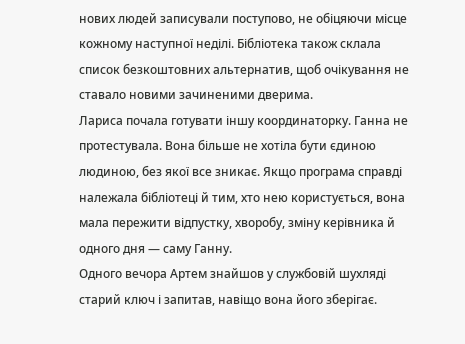нових людей записували поступово, не обіцяючи місце кожному наступної неділі. Бібліотека також склала список безкоштовних альтернатив, щоб очікування не ставало новими зачиненими дверима.
Лариса почала готувати іншу координаторку. Ганна не протестувала. Вона більше не хотіла бути єдиною людиною, без якої все зникає. Якщо програма справді належала бібліотеці й тим, хто нею користується, вона мала пережити відпустку, хворобу, зміну керівника й одного дня — саму Ганну.
Одного вечора Артем знайшов у службовій шухляді старий ключ і запитав, навіщо вона його зберігає.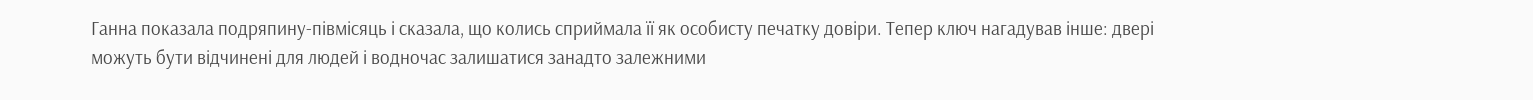Ганна показала подряпину-півмісяць і сказала, що колись сприймала її як особисту печатку довіри. Тепер ключ нагадував інше: двері можуть бути відчинені для людей і водночас залишатися занадто залежними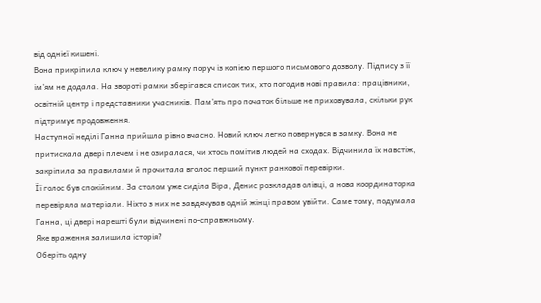від однієї кишені.
Вона прикріпила ключ у невелику рамку поруч із копією першого письмового дозволу. Підпису з її ім’ям не додала. На звороті рамки зберігався список тих, хто погодив нові правила: працівники, освітній центр і представники учасників. Пам’ять про початок більше не приховувала, скільки рук підтримує продовження.
Наступної неділі Ганна прийшла рівно вчасно. Новий ключ легко повернувся в замку. Вона не притискала двері плечем і не озиралася, чи хтось помітив людей на сходах. Відчинила їх навстіж, закріпила за правилами й прочитала вголос перший пункт ранкової перевірки.
Її голос був спокійним. За столом уже сиділа Віра, Денис розкладав олівці, а нова координаторка перевіряла матеріали. Ніхто з них не завдячував одній жінці правом увійти. Саме тому, подумала Ганна, ці двері нарешті були відчинені по-справжньому.
Яке враження залишила історія?
Оберіть одну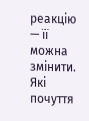реакцію — її можна змінити.
Які почуття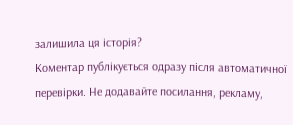залишила ця історія?
Коментар публікується одразу після автоматичної перевірки. Не додавайте посилання, рекламу,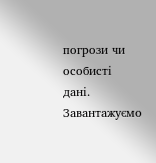погрози чи особисті дані.
Завантажуємо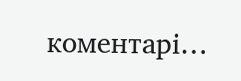коментарі…